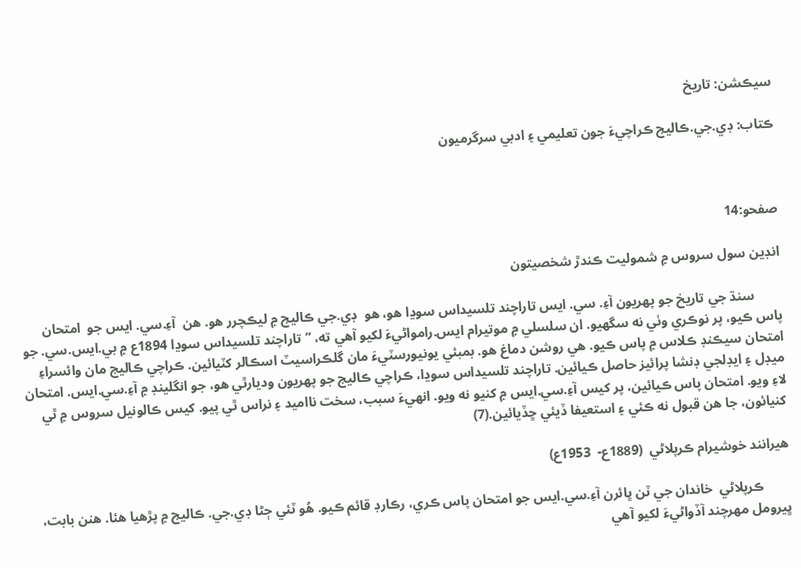سيڪشن: تاريخ

ڪتاب: ڊي.جي.ڪاليج ڪراچيءَ جون تعليمي ۽ ادبي سرگرميون



صفحو:14

انڊين سول سروس ۾ شموليت ڪندڙ شخصيتون

        سنڌ جي تاريخ جو پهريون آءِ. سي. ايس تاراچند تلسيداس سوڍا هو، هو  ڊي.جي ڪاليج ۾ ليڪچرر هو. هن  آءِ.سي. ايس جو  امتحان پاس ڪيو، پر نوڪري وٺي نه سگهيو. ان سلسلي ۾ موتيرام ايس.رامواڻيءَ لکيو آهي ته، ”تاراچند تلسيداس سوڍا 1894ع ۾ بي.ايس.سي. جو امتحان سيڪنڊ ڪلاس ۾ پاس ڪيو. هي روشن دماغ هو. بمبئي يونيورسٽيءَ مان گلڪراسيٽ اسڪالر کٽيائين. ڪراچي ڪاليج مان وائسراءِ ميڊل ۽ ايڊلجي ڊنشا پرائيز حاصل ڪيائين. تاراچند تلسيداس سوڍا، ڪراچي ڪاليج جو پهريون وديارٿي هو، جو انگلينڊ ۾ آءِ.سي.ايس. امتحان لاءِ ويو. امتحان پاس ڪيائين، پر کيس آءِ.سي.ايس ۾ کنيو نه ويو. انهيءَ سبب، سخت نااميد ۽ نراس ٿي پيو. کيس ڪالونيل سروس ۾ ٿي کنيائون، جا هن قبول نه ڪئي ۽ استعيفا ڏيئي ڇڏيائين.(7)

هيرانند خوشيرام ڪرپلاڻي  (1889ع-  1953ع)

        ڪرپلاڻي  خاندان جي ٽن ڀائرن آءِ.سي.ايس جو امتحان پاس ڪري، رڪارڊ قائم ڪيو. هُو ٽئي ڄڻا ڊي.جي. ڪاليج ۾ پڙهيا هئا. هنن بابت، ڀيرومل مهرچند آڏواڻيءَ لکيو آهي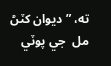ته، ”ديوان کٽڻ مل  جي پوٽي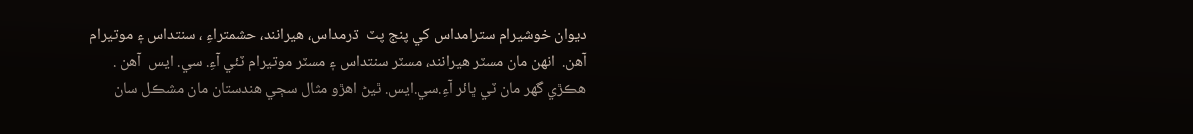ديوان خوشيرام سترامداس کي پنج پٽ  ڌرمداس، هيرانند، حشمتراءِ ، سنتداس ۽ موتيرام آهن.  انهن مان مسٽر هيرانند، مسٽر سنتداس ۽ مسٽر موتيرام ٽئي آءِ. سي. ايس  آهن . هڪڙي گهر مان ٽي ڀائر آءِ.سي.ايس. ٿيڻ اهڙو مثال سڄي هندستان مان مشڪل سان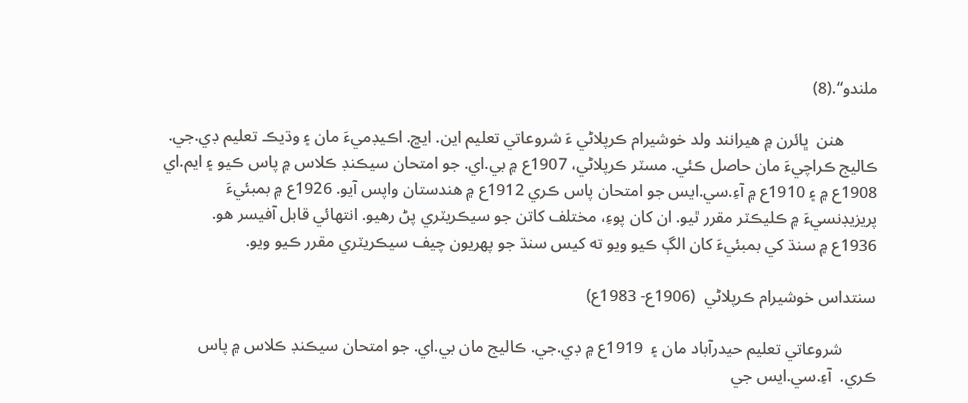ملندو“.(8)

        هنن  ڀائرن ۾ هيرانند ولد خوشيرام ڪرپلاڻي ءَ شروعاتي تعليم اين. ايڇ. اڪيڊميءَ مان ۽ وڌيڪ تعليم ڊي.جي. ڪاليج ڪراچيءَ مان حاصل ڪئي. مسٽر ڪرپلاڻي، 1907ع ۾ بي.اي. جو امتحان سيڪنڊ ڪلاس ۾ پاس ڪيو ۽ ايم.اي 1908ع ۾ ۽ 1910ع ۾ آءِ.سي.ايس جو امتحان پاس ڪري 1912ع ۾ هندستان واپس آيو. 1926ع ۾ بمبئيءَ پريزيڊنسيءَ ۾ ڪليڪٽر مقرر ٿيو. ان کان پوءِ، مختلف کاتن جو سيڪريٽري پڻ رهيو. انتهائي قابل آفيسر هو.  1936ع ۾ سنڌ کي بمبئيءَ کان الڳ ڪيو ويو ته کيس سنڌ جو پهريون چيف سيڪريٽري مقرر ڪيو ويو.

سنتداس خوشيرام ڪرپلاڻي  (1906ع- 1983ع)

        شروعاتي تعليم حيدرآباد مان ۽  1919ع ۾ ڊي.جي. ڪاليج مان بي.اي. جو امتحان سيڪنڊ ڪلاس ۾ پاس ڪري.  آءِ.سي.ايس جي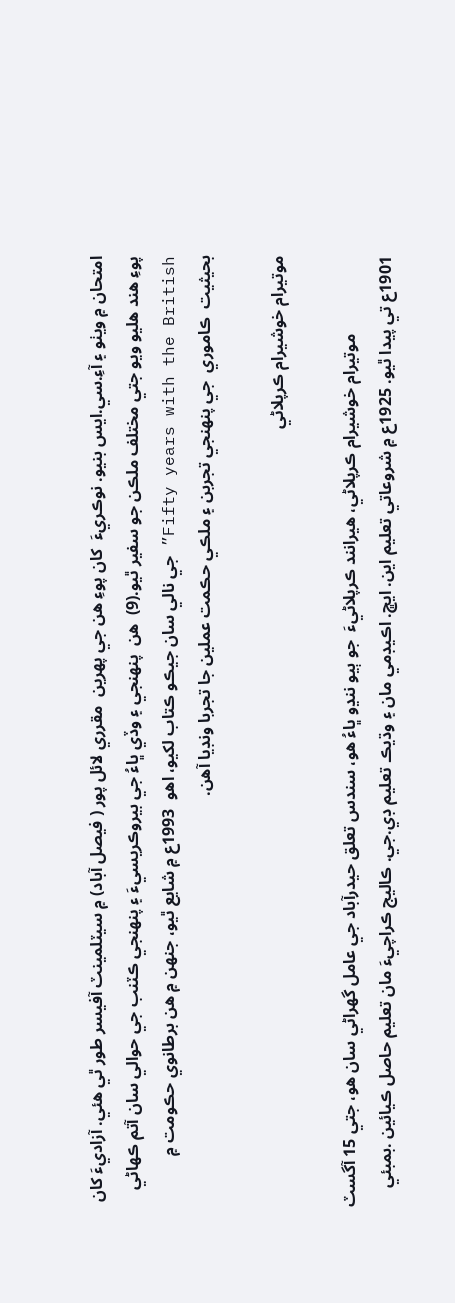امتحان ۾ ويٺو ۽ آءِ.سي.ايس بنيو. نوڪريءَ  کان پوءِ هن جي پهرين  مقرري لائل پور ( فيصل آباد) ۾ سيٽلمينٽ آفيسر طور ٿي هئي. آزاديءَ کان پوءِ هند هليو ويو جتي مختلف ملڪن جو سفير ٿيو.(9)  هن  پنھنجي ۽ وڏي ڀاءُ جي بيروڪريسيءَ ۽ پنھنجي ڪٽنب جي حوالي سان آتم ڪھاڻي  Fifty years with the British” جي نالي سان جيڪو ڪتاب لکيو، اهو  1993ع ۾ شايع ٿيو، جنهن ۾ هن برطانوي حڪومت ۾ بحيثيت  ڪاموري  جي پنھنجي تجربن ۽ ملڪي حڪمت عملين جا تجربا ونڊيا آهن.

موتيرام خوشيرام ڪرپلاڻي

                   موتيرام خوشيرام ڪرپلاڻي، هيرانند ڪرپلاڻيءَ  جو ٻيو ننڍو ڀاءُ هو، سندس تعلق حيدرآباد جي عامل گهراڻي سان هو، جتي 15 آگسٽ  1901ع تي پيدا ٿيو. 1925ع ۾ شروعاتي تعليم اين. ايڇ. اڪيڊمي مان ۽ وڌيڪ تعليم ڊي.جي. ڪاليج ڪراچيءَ مان تعليم حاصل ڪيائين .بمبئي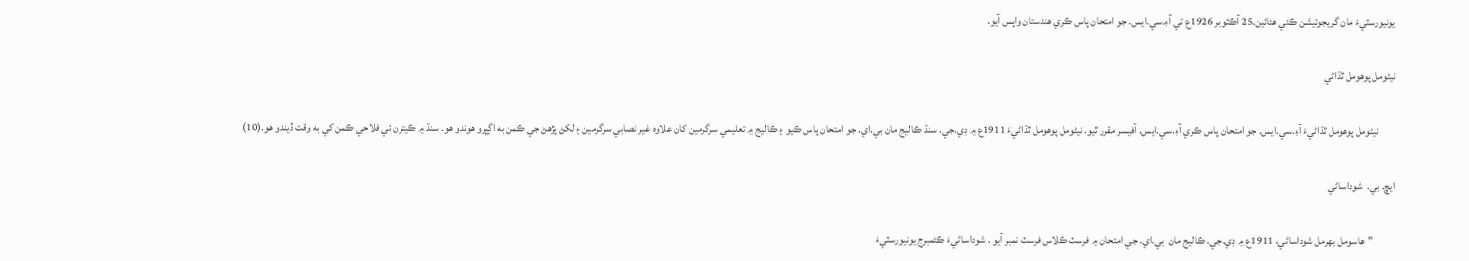يونيورسٽيءَ مان گريجوئيشن ڪئي هئائين.25 آڪٽوبر 1926ع تي آءِ.سي.ايس. جو امتحان پاس ڪري هندستان واپس آيو.

نيڻومل پوهومل ٿڌاڻي

        نيڻومل پوهومل ٿڌاڻيءَ آءِ.سي.ايس. جو امتحان پاس ڪري آءِ.سي.ايس. آفيسر مقرر ٿيو. نيڻومل پوهومل ٿڌاڻيءَ 1911ع ۾ ڊي.جي. سنڌ ڪاليج مان بي.اي. جو امتحان پاس ڪيو ۽ ڪاليج ۾ تعليمي سرگرمين کان علاوه غير نصابي سرگرمين ۽ لکڻ پڙهڻ جي ڪمن به اڳڀرو هوندو هو. سنڌ ۾ ڪيترن ئي فلاحي ڪمن کي به وقت ڏيندو هو.(10)

ايڇ. بي.  شوداساڻي

          ”هاسومل بهرمل شوداساڻي، 1911ع ۾ ڊي.جي. ڪاليج مان  بي.اي. جي امتحان ۾ فرسٽ ڪلاس فرسٽ نمبر آيو . شوداساڻيءَ ڪئمبرج يونيورسٽيءَ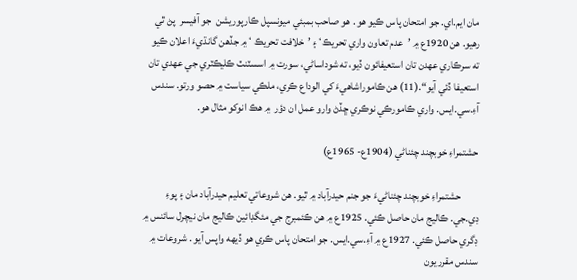مان ايم.اي. جو امتحان پاس ڪيو هو . هو صاحب بمبئي ميونسپل ڪارپوريشن  جو آفيسر  پڻ ٿي رهيو. هن 1920ع ۾ ’عدم تعاون واري تحريڪ‘ ۽ ’خلافت تحريڪ ‘ ۾ جڏهن گانڌيءَ اعلان ڪيو ته سرڪاري عهدن تان استعيفائون ڏيو، ته شوداساڻي، سورت ۾ اسسٽنٽ ڪليڪٽري جي عهدي تان استعيفا ڏئي آيو“.(11) هن ڪاموراشاهيءَ کي الوداع ڪري، ملڪي سياست ۾ حصو ورتو. سندس آءِ.سي.ايس. واري ڪامورڪي نوڪري ڇڏڻ وارو عمل ان دؤر  ۾ هڪ انوکو مثال هو.

حشتمراءِ خوبچند چئناڻي (1904ع- 1965ع)

        حشتمراءِ خوبچند چئناڻيءَ جو جنم حيدرآباد ۾ ٿيو. هن شروعاتي تعليم حيدرآباد مان ۽ پوءِ ڊي.جي. ڪاليج مان حاصل ڪئي. 1925ع ۾ هن ڪئمبرج جي مئگڊائين ڪاليج مان نيچرل سائنس ۾ ڊگري حاصل ڪئي. 1927ع ۾ آءِ.سي.ايس. جو امتحان پاس ڪري هو ڏيهه واپس آيو . شروعات ۾ سندس مقرريون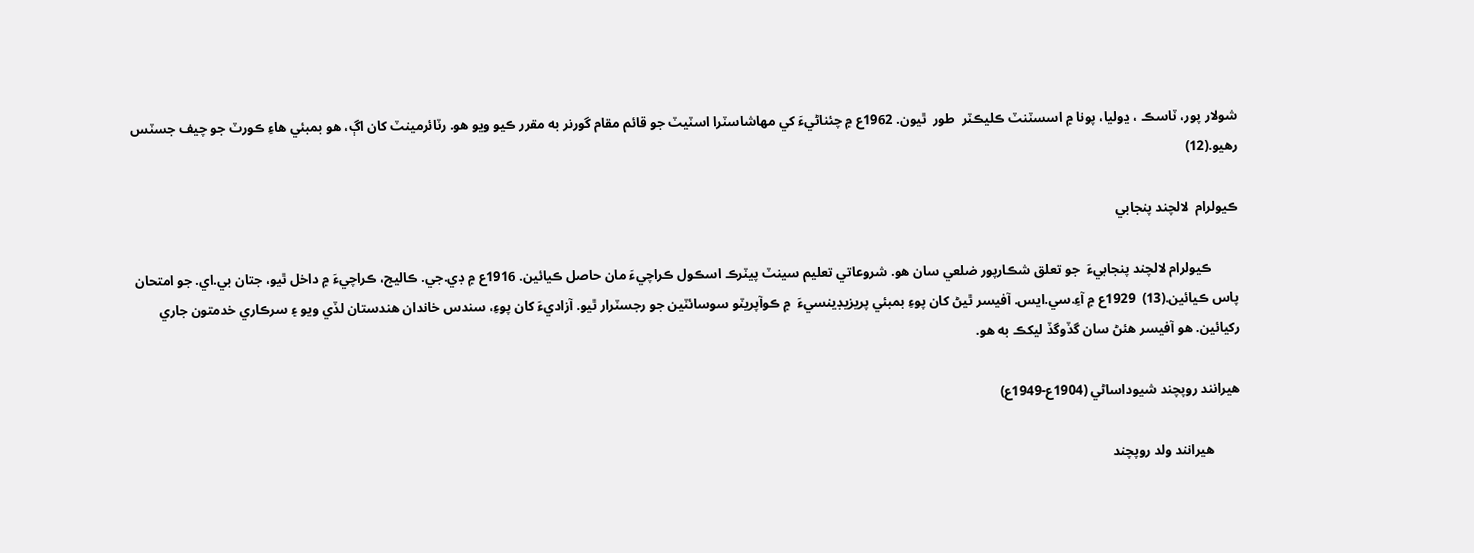شولار پور، ٽاسڪ ، ڍوليا، پونا ۾ اسسٽنٽ ڪليڪٽر  طور  ٿيون. 1962ع ۾ چئناڻيءَ کي مهاشاسٽرا اسٽيٽ جو قائم مقام گورنر به مقرر ڪيو ويو هو. رٽائرمينٽ کان اڳ، هو بمبئي هاءِ ڪورٽ جو چيف جسٽس رهيو.(12)

ڪيولرام  لالچند پنجابي

        ڪيولرام لالچند پنجابيءَ  جو تعلق شڪارپور ضلعي سان هو. شروعاتي تعليم سينٽ پيٽرڪ اسڪول ڪراچيءَ مان حاصل ڪيائين. 1916ع ۾ ڊي.جي. ڪاليج، ڪراچيءَ ۾ داخل ٿيو، جتان بي.اي. جو امتحان پاس ڪيائين.(13)  1929ع ۾ آءِ.سي.ايس. آفيسر ٿيڻ کان پوءِ بمبئي پريزيڊينسيءَ  ۾ ڪوآپريٽو سوسائٽين جو رجسٽرار ٿيو. آزاديءَ کان پوءِ، سندس خاندان هندستان لڏي ويو ۽ سرڪاري خدمتون جاري رکيائين. هو آفيسر هئڻ سان گڏوگڏ ليکڪ به هو.

هيرانند روپچند شيوداساڻي (1904ع-1949ع)

        هيرانند ولد روپچند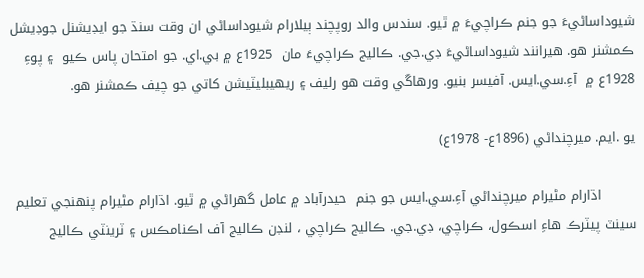شيوداساڻيءَ جو جنم ڪراچيءَ ۾ ٿيو. سندس والد روپچند ٻيلارام شيوداساڻي ان وقت سنڌ جو ايڊيشنل جوڊيشل ڪمشنر هو. هيرانند شيوداساڻيءَ ڊي.جي. ڪاليج ڪراچيءَ مان  1925ع ۾ بي.اي. جو امتحان پاس ڪيو  ۽ پوءِ 1928ع ۾  آءِ.سي.ايس. آفيسر بنيو. ورهاڱي وقت هو رليف ۽ ريهيبليٽيشن کاتي جو چيف ڪمشنر هو.

يو .ايم. ميرچنداڻي (1896ع- 1978ع)

        اڌارام مڻيرام ميرچنداڻي آءِ.سي.ايس جو جنم  حيدرآباد ۾ عامل گهراڻي ۾ ٿيو. اڌارام مڻيرام پنھنجي تعليم سينٽ پيٽرڪ هاءِ اسڪول، ڪراچي، ڊي.جي. ڪاليج ڪراچي ، لنڊن ڪاليج آف اڪنامڪس ۽ ٽرينٽي ڪاليج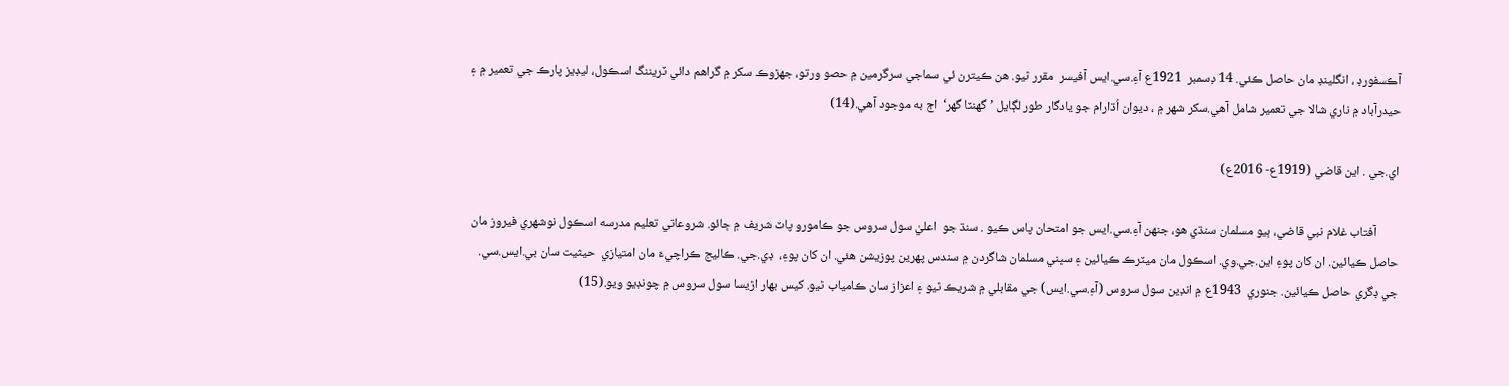آڪسفورڊ ، انگلينڊ مان حاصل ڪئي. 14 ڊسمبر  1921ع آءِ.سي.ايس آفيسر  مقرر ٿيو. هن ڪيترن ئي سماجي سرگرمين ۾ حصو ورتو، جهڙوڪ سکر ۾ گراهم دائي ٽريننگ اسڪول، ليڊيز پارڪ جي تعمير ۾ ۽ حيدرآباد ۾ ناري شالا جي تعمير شامل آهي.سکر شهر ۾ ، ديوان اُڌارام جو يادگار طور لڳايل ’گهنٽا گهر‘  اڄ به موجود آهي.(14)

اي.جي . اين قاضي (1919ع- 2016ع)

        آفتاب غلام نبي قاضي، ٻيو مسلمان سنڌي هو، جنهن آءِ.سي.ايس جو امتحان پاس ڪيو . سنڌ جو  اعليٰ سول سروس جو ڪامورو پاٽ شريف ۾ ڄائو. شروعاتي تعليم مدرسه اسڪول نوشهري فيروز مان حاصل ڪيائين. ان کان پوءِ اين.جي.وي. اسڪول مان ميٽرڪ ڪيائين ۽ سڀني مسلمان شاگردن ۾ سندس پهرين پوزيشن هئي. ان کان پوءِ،  ڊي.جي. ڪاليج ڪراچيءَ مان امتيازي  حيثيت سان بي.ايس.سي. جي ڊگري حاصل ڪيائين. جنوري  1943ع ۾ انڊين سول سروس (آءِ.سي.ايس) جي مقابلي ۾ شريڪ ٿيو ۽ اعزاز سان ڪامياب ٿيو. کيس بهار اڙيسا سول سروس ۾ چونڊيو ويو.(15)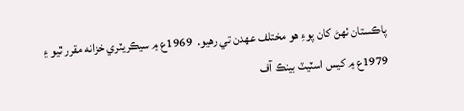پاڪستان ٺهڻ کان پوءِ هو مختلف عهدن تي رهيو.  1969ع ۾ سيڪريٽري خزانه مقرر ٿيو ۽ 1979ع ۾ کيس اسٽيٽ بينڪ آف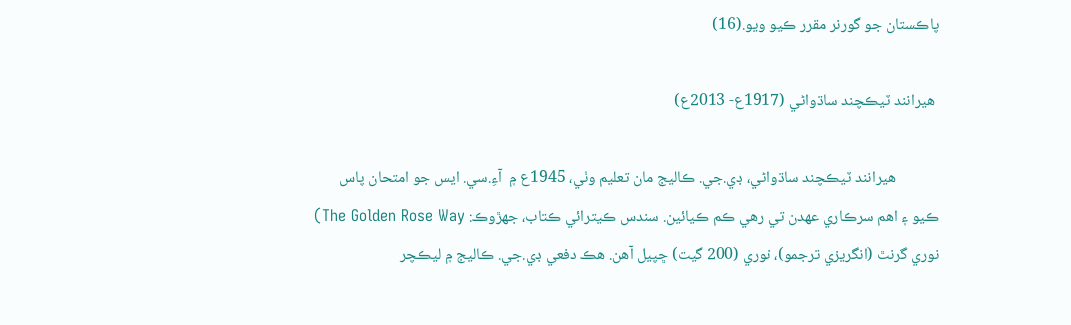پاڪستان جو گورنر مقرر ڪيو ويو.(16)

 هيرانند ٽيڪچند ساڌواڻي (1917ع- 2013ع)

            هيرانند ٽيڪچند ساڌواڻي، ڊي.جي. ڪاليج مان تعليم وٺي، 1945ع ۾  آءِ.سي. ايس جو امتحان پاس ڪيو ۽ اهم سرڪاري عهدن تي رهي ڪم ڪيائين. سندس ڪيترائي ڪتاب، جهڙوڪ: The Golden Rose Way) نوري گرنٿ (انگريزي ترجمو)، نوري (200 گيت) ڇپيل آهن. هڪ دفعي ڊي.جي. ڪاليج ۾ ليڪچر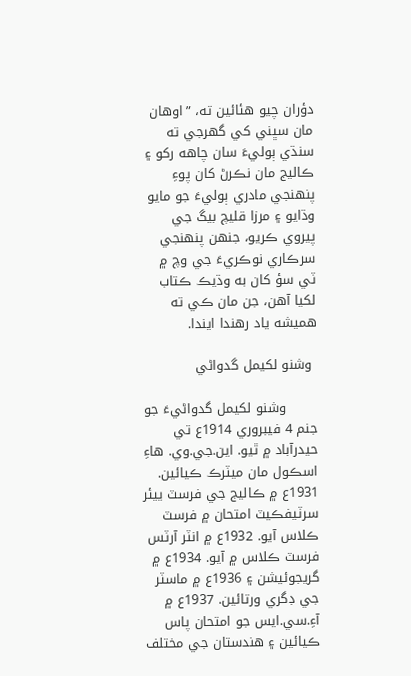دؤران چيو هئائين ته، ”اوهان مان سڀني کي گهرجي ته سنڌي ٻوليءَ سان چاهه رکو ۽ ڪاليج مان نڪرڻ کان پوءِ پنھنجي مادري ٻوليءَ جو مايو وڌايو ۽ مرزا قليچ بيگ جي پيروي ڪريو، جنهن پنھنجي سرڪاري نوڪريءَ جي وچ ۾ ٽي سؤ کان به وڌيڪ ڪتاب لکيا آهن، جن مان ڪي ته هميشه ياد رهندا ايندا.

 وشنو لکيمل گدواڻي

       وشنو لکيمل گدواڻيءَ جو جنم 4 فيبروري 1914ع تي حيدرآباد ۾ ٿيو. اين.جي.وي. هاءِ اسڪول مان ميٽرڪ ڪيائين. 1931ع ۾ ڪاليج جي فرسٽ ييئر سرٽيفڪيٽ امتحان ۾ فرسٽ ڪلاس آيو. 1932ع ۾ انٽر آرٽس فرسٽ ڪلاس ۾ آيو. 1934ع ۾ گريجوئيشن ۽ 1936ع ۾ ماسٽر جي ڊگري ورتائين. 1937ع ۾ آءِ.سي.ايس جو امتحان پاس ڪيائين ۽ هندستان جي مختلف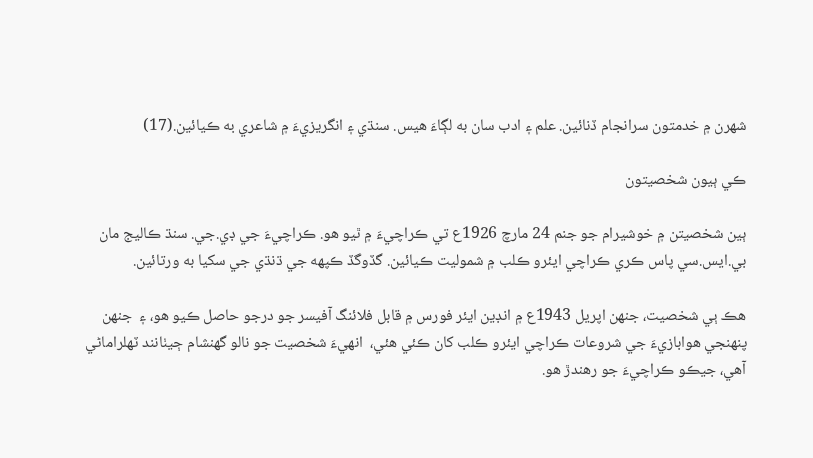شهرن ۾ خدمتون سرانجام ڏنائين. علم ۽ ادب سان به لڳاءَ هيس. سنڌي ۽ انگريزيءَ ۾ شاعري به ڪيائين.(17)

ڪي ٻيون شخصيتون

ٻين شخصيتن ۾ خوشيرام جو جنم 24 مارچ 1926ع تي ڪراچيءَ ۾ ٿيو هو. ڪراچيءَ جي ڊي.جي. سنڌ ڪاليج مان بي.ايس.سي پاس ڪري ڪراچي ايئرو ڪلب ۾ شموليت ڪيائين. گڏوگڏ ڪپهه جي ڌنڌي جي سکيا به ورتائين.

هڪ ٻي شخصيت، جنهن اپريل 1943ع ۾ انڊين ايئر فورس ۾ قابل فلائنگ آفيسر جو درجو حاصل ڪيو هو، ۽  جنهن پنھنجي هوابازيءَ جي شروعات ڪراچي ايئرو ڪلب کان ڪئي هئي،  انهيءَ شخصيت جو نالو گهنشام ڄيٺانند ٽهلراماڻي آهي، جيڪو ڪراچيءَ جو رهندڙ هو.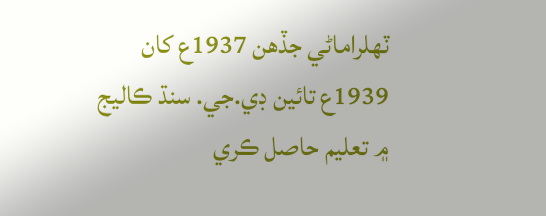ٽهلراماڻي جڏهن 1937ع کان 1939ع تائين ڊي.جي. سنڌ ڪاليج ۾ تعليم حاصل ڪري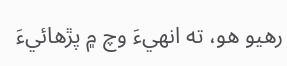رهيو هو، ته انهيءَ وچ ۾ پڙهائيءَ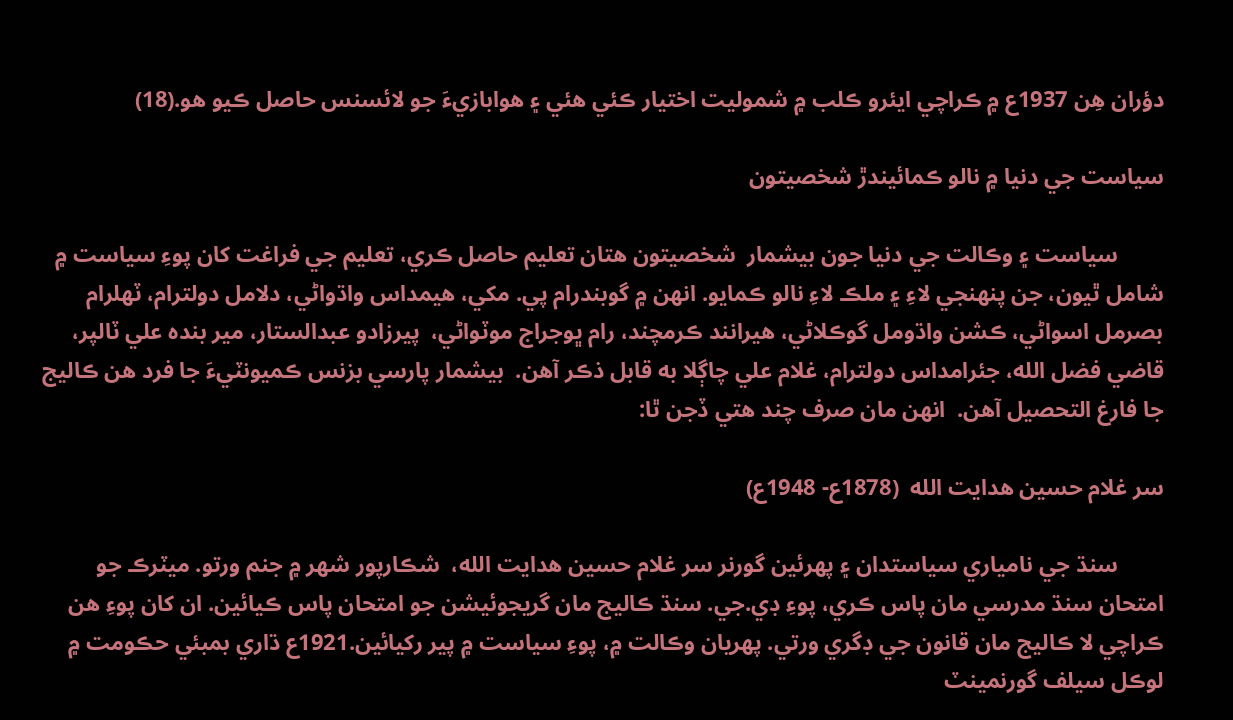دؤران هِن 1937ع ۾ ڪراچي ايئرو ڪلب ۾ شموليت اختيار ڪئي هئي ۽ هوابازيءَ جو لائسنس حاصل ڪيو هو.(18)

سياست جي دنيا ۾ نالو ڪمائيندڙ شخصيتون

        سياست ۽ وڪالت جي دنيا جون بيشمار  شخصيتون هتان تعليم حاصل ڪري، تعليم جي فراغت کان پوءِ سياست ۾ شامل ٿيون، جن پنھنجي لاءِ ۽ ملڪ لاءِ نالو ڪمايو. انهن ۾ گوبندرام پي. مکي، هيمداس واڌواڻي، دلامل دولترام، ٽهلرام بصرمل اسواڻي، ڪشن واڌومل گوڪلاڻي، هيرانند ڪرمچند، رام ڀوجراج موٽواڻي،  پيرزادو عبدالستار، مير بنده علي ٽالپر، قاضي فضل الله، جئرامداس دولترام، غلام علي چاڳلا به قابل ذڪر آهن.  بيشمار پارسي بزنس ڪميونٽيءَ جا فرد هن ڪاليج جا فارغ التحصيل آهن.  انهن مان صرف چند هتي ڏجن ٿا:

سر غلام حسين هدايت الله  (1878ع- 1948ع)

        سنڌ جي نامياري سياستدان ۽ پهرئين گورنر سر غلام حسين هدايت الله،  شڪارپور شهر ۾ جنم ورتو. ميٽرڪ جو امتحان سنڌ مدرسي مان پاس ڪري، پوءِ ڊي.جي. سنڌ ڪاليج مان گريجوئيشن جو امتحان پاس ڪيائين. ان کان پوءِ هن ڪراچي لا ڪاليج مان قانون جي ڊگري ورتي. پهريان وڪالت ۾، پوءِ سياست ۾ پير رکيائين.1921ع ڌاري بمبئي حڪومت ۾ لوڪل سيلف گورنمينٽ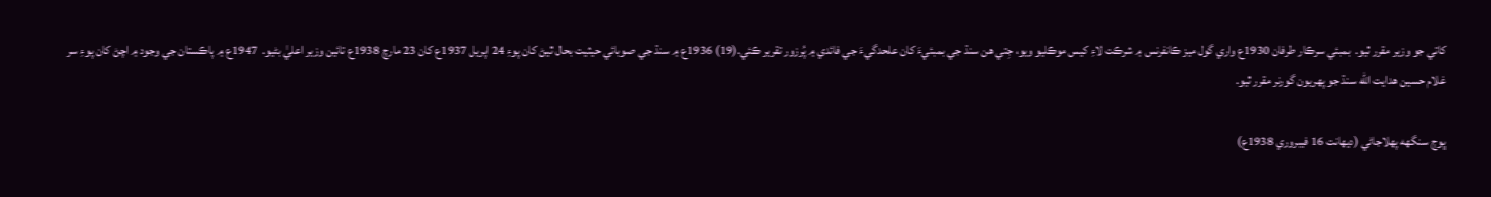کاتي جو وزير مقرر ٿيو.  بمبئي سرڪار طرفان 1930ع واري گول ميز ڪانفرنس ۾ شرڪت لاءِ کيس موڪليو ويو، جِتي هن سنڌ جي بمبئيءَ کان علحدگيءَ جي فائدي ۾ پُرزور تقرير ڪئي.(19) 1936ع ۾ سنڌ جي صوبائي حيثيت بحال ٿيڻ کان پوءِ 24 اپريل 1937ع کان 23 مارچ 1938ع تائين وزير اعليٰ بڻيو.  1947ع ۾ پاڪستان جي وجود ۾ اچڻ کان پوءِ سر غلام حسين هدايت الله سنڌ جو پهريون گورنر مقرر ٿيو.

ڀوڄ سنگهه پهلاجاڻي (ديهانت 16 فيبروري 1938ع)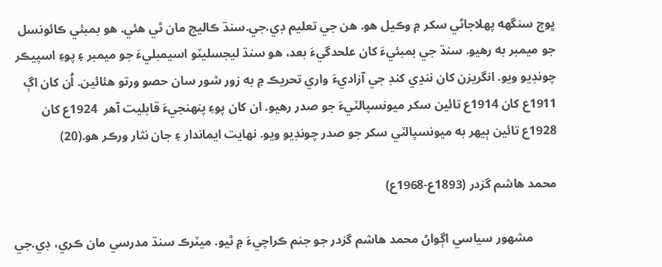ڀوڄ سنگهه پهلاجاڻي سکر ۾ وڪيل هو. هن جي تعليم ڊي.جي.سنڌ ڪاليج مان ٿي هئي. هو بمبئي ڪائونسل جو ميمبر به رهيو. سنڌ جي بمبئيءَ کان علحدگيءَ بعد، هو سنڌ ليجسليٽو اسيمبليءَ جو ميمبر ۽ پوءِ اسپيڪر چونڊيو ويو. انگريزن کان ننڍي کنڊ جي آزاديءَ واري تحريڪ ۾ به زور شور سان حصو ورتو هئائين. اُن کان اڳ 1911ع کان 1914ع تائين سکر ميونسپالٽيءَ جو صدر رهيو. ان کان پوءِ پنھنجيءَ قابليت آهر  1924ع کان 1928ع تائين ٻيهر به ميونسپالٽي سکر جو صدر چونڊيو ويو. نهايت ايماندار ۽ جان نثار ورڪر هو.(20)

محمد هاشم گزدر (1893ع-1968ع)

        مشھور سياسي اڳواڻ محمد هاشم گزدر جو جنم ڪراچيءَ ۾ ٿيو. ميٽرڪ سنڌ مدرسي مان ڪري، ڊي.جي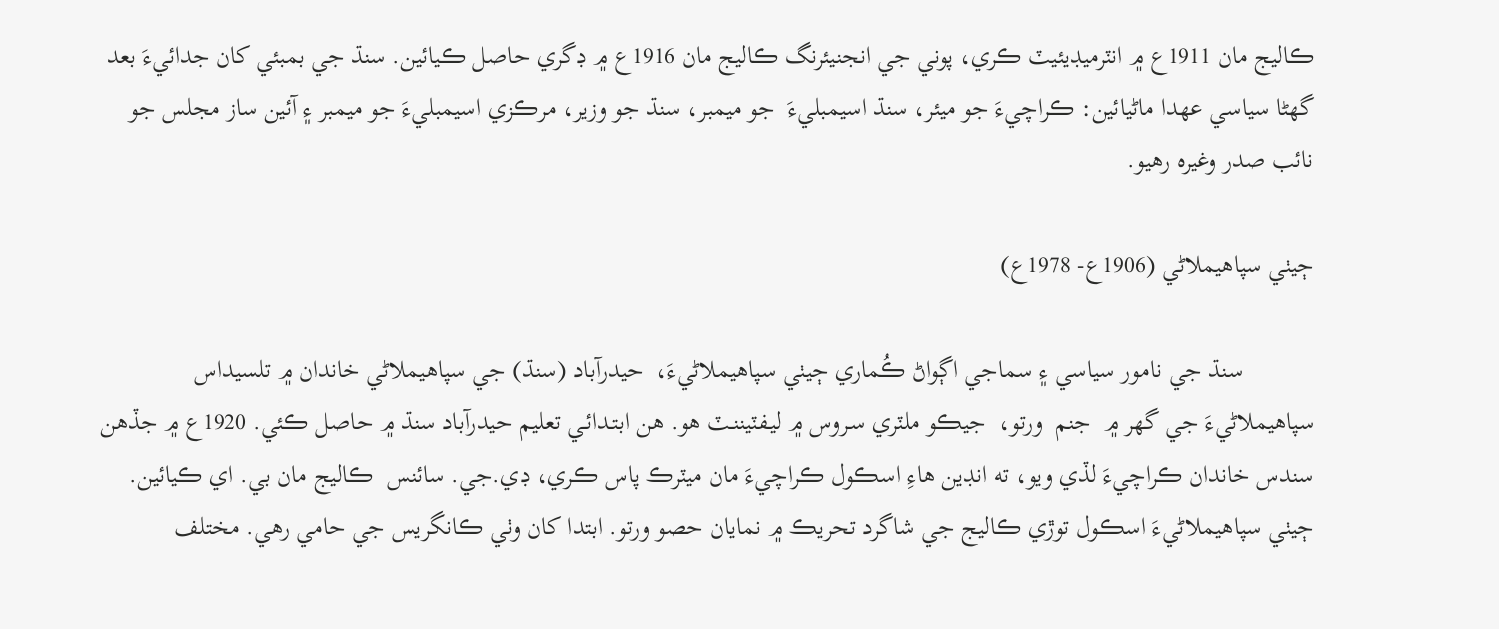ڪاليج مان 1911ع ۾ انٽرميڊيئيٽ ڪري، پوني جي انجنيئرنگ ڪاليج مان 1916ع ۾ ڊگري حاصل ڪيائين. سنڌ جي بمبئي کان جدائيءَ بعد گهڻا سياسي عهدا ماڻيائين: ڪراچيءَ جو ميئر، سنڌ اسيمبليءَ  جو ميمبر، سنڌ جو وزير، مرڪزي اسيمبليءَ جو ميمبر ۽ آئين ساز مجلس جو نائب صدر وغيره رهيو.

ڄيٺي سپاهيملاڻي (1906ع- 1978ع)

           سنڌ جي نامور سياسي ۽ سماجي اڳواڻ ڪُماري ڄيٺي سپاهيملاڻيءَ،  حيدرآباد (سنڌ) جي سپاهيملاڻي خاندان ۾ تلسيداس  سپاهيملاڻيءَ جي گهر ۾  جنم  ورتو،  جيڪو ملٽري سـروس ۾ ليـفٽيننـٽ هو. هن ابتـدائـي تعليم حيدرآباد سنڌ ۾ حاصل ڪئي. 1920ع ۾ جڏهن سندس خاندان ڪراچيءَ لڏي ويو، ته انڊين هاءِ اسڪول ڪراچيءَ مان ميٽرڪ پاس ڪري، ڊي.جي. سائنس  ڪاليج مان بي. اي ڪيائين. ڄيٺي سپاهيملاڻيءَ اسڪول توڙي ڪاليج جي شاگرد تحريڪ ۾ نمايان حصو ورتو. ابتدا کان وٺي ڪانگريس جي حامي رهي. مختلف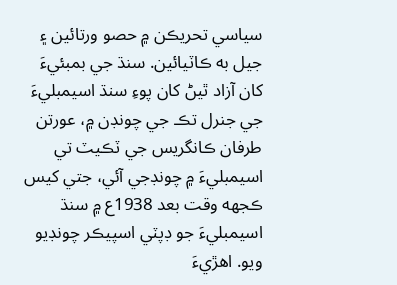سياسي تحريڪن ۾ حصو ورتائين ۽ جيل به ڪاٽيائين. سنڌ جي بمبئيءَ کان آزاد ٿيڻ کان پوءِ سنڌ اسيمبليءَ جي جنرل تڪ جي چونڊن ۾، عورتن طرفان ڪانگريس جي ٽڪيٽ تي اسيمبليءَ ۾ چونڊجي آئي، جتي کيس ڪجهه وقت بعد 1938ع ۾ سنڌ اسيمبليءَ جو ڊپٽي اسپيڪر چونڊيو ويو. اهڙيءَ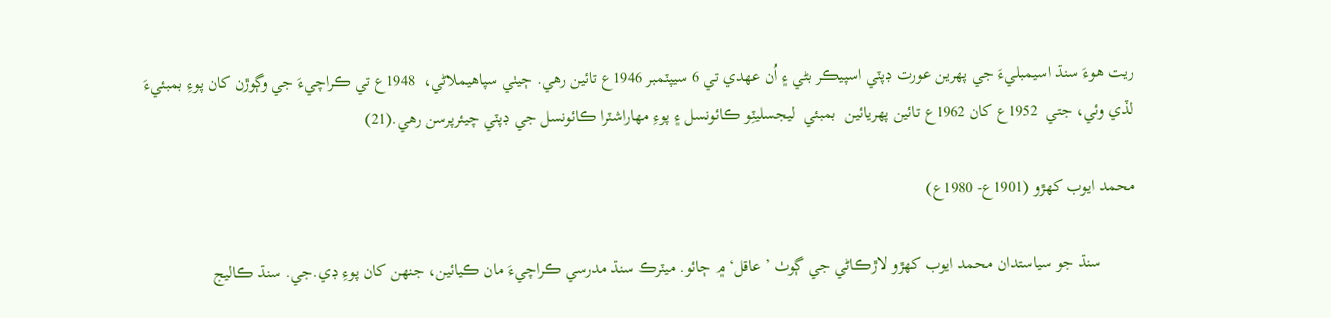ريت هوءَ سنڌ اسيمبليءَ جي پهرين عورت ڊپٽي اسپيڪر بڻي ۽ اُن عهدي تي 6 سيپٽمبر 1946ع تائين رهي. ڄيٺي سپاهيملاڻي،  1948ع تي ڪراچيءَ جي وڳوڙن کان پوءِ بمبئيءَ لڏي وئي، جتي  1952ع کان 1962ع تائين پهريائين  بمبئي  ليجسليٽِو ڪائونسل ۽ پوءِ مهاراشٽرا ڪائونسل جي ڊپٽي چيئرپرسن رهي.(21)

محمد ايوب کهڙو (1901ع- 1980ع)

        سنڌ جو سياستدان محمد ايوب کهڙو لاڙڪاڻي جي ڳوٺ ’عاقل‘ ۾ ڄائو. ميٽرڪ سنڌ مدرسي ڪراچيءَ مان ڪيائين، جنهن کان پوءِ ڊي.جي. سنڌ ڪاليج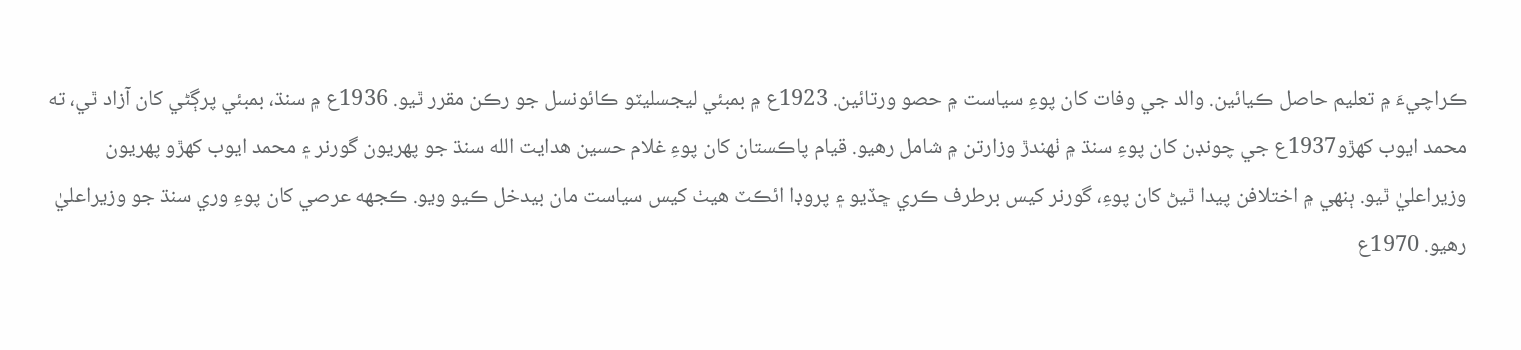ڪراچيءَ ۾ تعليم حاصل ڪيائين. والد جي وفات کان پوءِ سياست ۾ حصو ورتائين. 1923ع ۾ بمبئي ليجسليٽو ڪائونسل جو رڪن مقرر ٿيو. 1936ع ۾ سنڌ، بمبئي پرڳڻي کان آزاد ٿي، ته محمد ايوب کهڙو1937ع جي چونڊن کان پوءِ سنڌ ۾ ٺهندڙ وزارتن ۾ شامل رهيو. قيام پاڪستان کان پوءِ غلام حسين هدايت الله سنڌ جو پهريون گورنر ۽ محمد ايوب کهڙو پهريون وزيراعليٰ ٿيو. ٻنھي ۾ اختلافن پيدا ٿيڻ کان پوءِ، گورنر کيس برطرف ڪري ڇڏيو ۽ پروڊا ائڪٽ هيٺ کيس سياست مان بيدخل ڪيو ويو. ڪجهه عرصي کان پوءِ وري سنڌ جو وزيراعليٰ رهيو. 1970ع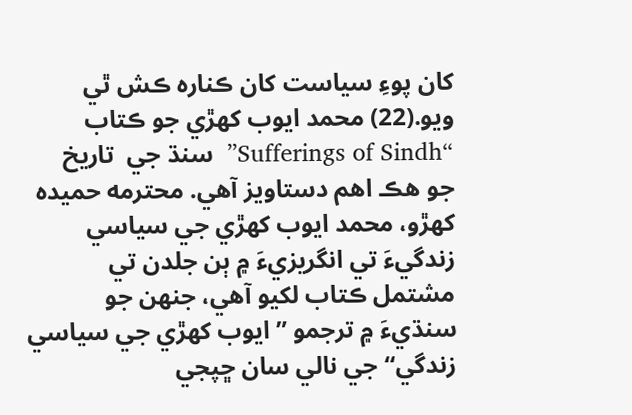کان پوءِ سياست کان ڪناره ڪش ٿي ويو.(22) محمد ايوب کهڙي جو ڪتاب “Sufferings of Sindh”  سنڌ جي  تاريخ  جو هڪ اهم دستاويز آهي. محترمه حميده کهڙو، محمد ايوب کهڙي جي سياسي زندگيءَ تي انگريزيءَ ۾ ٻن جلدن تي مشتمل ڪتاب لکيو آهي، جنهن جو سنڌيءَ ۾ ترجمو ”ايوب کهڙي جي سياسي زندگي“ جي نالي سان ڇپجي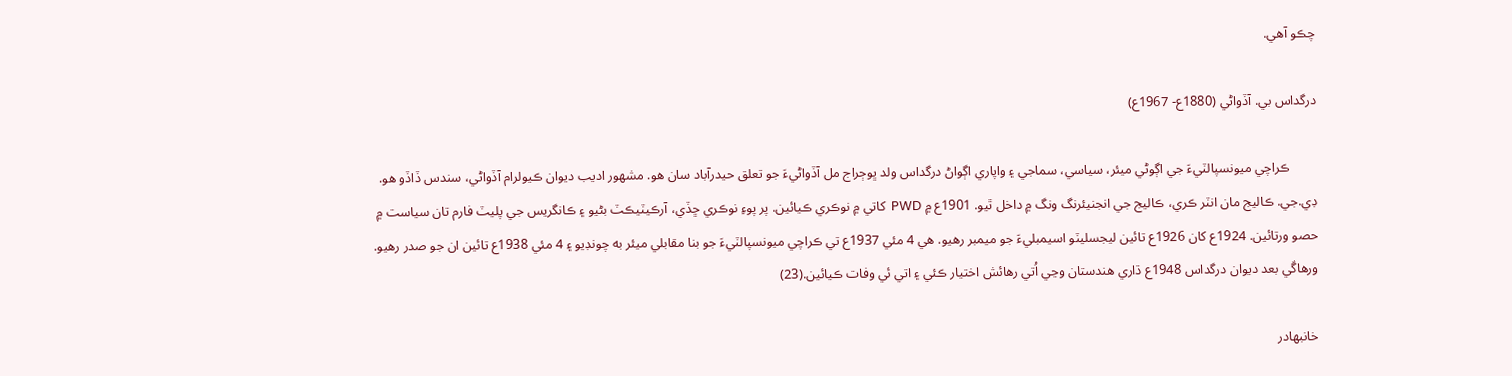چڪو آهي.

درگداس بي. آڏواڻي (1880ع- 1967ع)

        ڪراچي ميونسپالٽيءَ جي اڳوڻي ميئر، سياسي، سماجي ۽ واپاري اڳواڻ درگداس ولد ڀوڄراج مل آڏواڻيءَ جو تعلق حيدرآباد سان هو. مشھور اديب ديوان ڪيولرام آڏواڻي، سندس ڏاڏو هو. ڊي.جي. ڪاليج مان انٽر ڪري، ڪاليج جي انجنيئرنگ ونگ ۾ داخل ٿيو. 1901ع ۾ PWD  کاتي ۾ نوڪري ڪيائين. پر پوءِ نوڪري ڇڏي، آرڪيٽيڪٽ بڻيو ۽ ڪانگريس جي پليٽ فارم تان سياست ۾ حصو ورتائين. 1924ع کان 1926ع تائين ليجسليٽو اسيمبليءَ جو ميمبر رهيو. هي 4 مئي 1937ع تي ڪراچي ميونسپالٽيءَ جو بنا مقابلي ميئر به چونڊيو ۽ 4 مئي 1938ع تائين ان جو صدر رهيو. ورهاڱي بعد ديوان درگداس 1948ع ڌاري هندستان وڃي اُتي رهائش اختيار ڪئي ۽ اتي ئي وفات ڪيائين.(23)

خانبهادر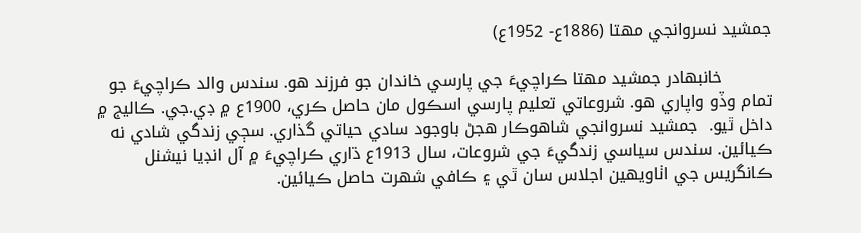جمشيد نسروانجي مهتا (1886ع- 1952ع)

         خانبهادر جمشيد مهتا ڪراچيءَ جي پارسي خاندان جو فرزند هو. سندس والد ڪراچيءَ جو تمام وڏو واپاري هو. شروعاتي تعليم پارسي اسڪول مان حاصل ڪري، 1900ع ۾ ڊي.جي. ڪاليج ۾ داخل ٿيو.  جمشيد نسروانجي شاهوڪار هجڻ باوجود سادي حياتي گذاري. سڄي زندگي شادي نه ڪيائين. سندس سياسي زندگيءَ جي شروعات، سال 1913ع ڌاري ڪراچيءَ ۾ آل انڊيا نيشنل ڪانگريس جي اٺاويهين اجلاس سان ٿي ۽ ڪافي شهرت حاصل ڪيائين.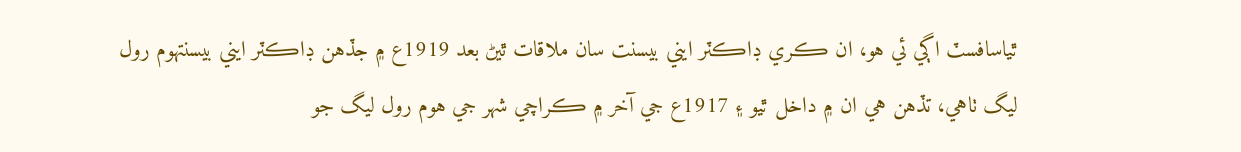ٿياسافسٽ اڳي ئي هو، ان ڪري ڊاڪٽر ايني بيسنت سان ملاقات ٿيڻ بعد 1919ع ۾ جڏهن ڊاڪٽر ايني بيسنتهوم رول ليگ ٺاهي، تڏهن هي ان ۾ داخل ٿيو ۽ 1917ع جي آخر ۾ ڪراچي شهر جي هوم رول ليگ جو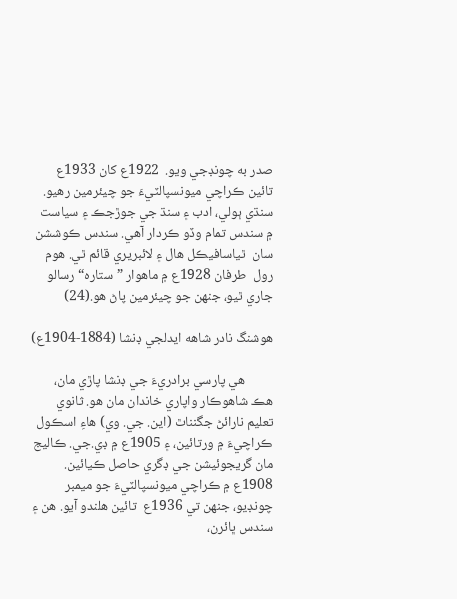صدر به چونڊجي ويو.  1922ع کان 1933ع تائين ڪراچي ميونسپالٽيءَ جو چيئرمين رهيو.  سنڌي ٻولي، ادب ۽ سنڌ جي جوڙجڪ ۽ سياست ۾ سندس تمام وڏو ڪردار آهي. سندس ڪوششن سان  ٿياسافيڪل هال ۽ لائبريري قائم ٿي. هوم رول  طرفان 1928ع ۾ ماهوار ”ستاره“ رسالو جاري ٿيو، جنهن جو چيئرمين پاڻ هو.(24)

هوشنگ نادر شاهه ايدلجي ڊنشا (1884-1904ع)

         هي پارسي برادريءَ جي ڊنشا پاڙي مان، هڪ شاهوڪار واپاري خاندان مان هو. ثانوي تعليم نارائڻ جگنناٿ (اين. جي. وي) هاءِ اسڪول ڪراچيءَ ۾ ورتائين، ۽ 1905ع ۾ ڊي.جي. ڪاليج مان گريجوئيشن جي ڊگري حاصل ڪيائين. 1908ع ۾ ڪراچي ميونسپالٽيءَ جو ميمبر چونڊيو، جنهن تي 1936ع  تائين هلندو آيو. هن ۽ سندس ڀائرن،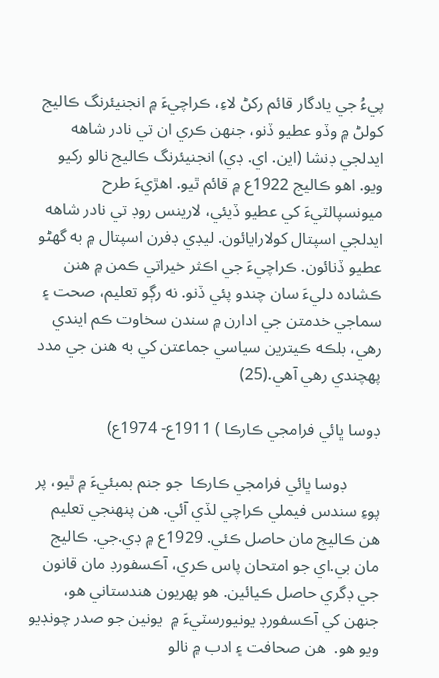پيءُ جي يادگار قائم رکڻ لاءِ، ڪراچيءَ ۾ انجنيئرنگ ڪاليج کولڻ ۾ وڏو عطيو ڏنو، جنھن ڪري ان تي نادر شاهه ايدلجي ڊنشا (اين. اي. ڊي) انجنيئرنگ ڪاليج نالو رکيو ويو. اهو ڪاليج 1922ع ۾ قائم ٿيو. اهڙيءَ طرح ميونسپالٽيءَ کي عطيو ڏيئي، لارينس روڊ تي نادر شاهه ايدلجي اسپتال کولارايائون. ليڊي ڊفرن اسپتال ۾ به گهڻو عطيو ڏنائون. ڪراچيءَ جي اڪثر خيراتي ڪمن ۾ هنن ڪشاده دليءَ سان چندو پئي ڏنو. نه رڳو تعليم، صحت ۽ سماجي خدمتن جي ادارن ۾ سندن سخاوت ڪم ايندي رهي، بلڪه ڪيترين سياسي جماعتن کي به هنن جي مدد پهچندي رهي آهي.(25)

ڊوسا ڀائي فرامجي ڪارڪا ) 1911ع- 1974ع)

        ڊوسا ڀائي فرامجي ڪارڪا  جو جنم بمبئيءَ ۾ ٿيو، پر پوءِ سندس فيملي ڪراچي لڏي آئي. هن پنھنجي تعليم هن ڪاليج مان حاصل ڪئي. 1929ع ۾ ڊي.جي. ڪاليج مان بي.اي جو امتحان پاس ڪري، آڪسفورڊ مان قانون جي ڊگري حاصل ڪيائين. هو پهريون هندستاني هو، جنهن کي آڪسفورڊ يونيورسٽيءَ ۾  يونين جو صدر چونڊيو ويو هو.  هن صحافت ۽ ادب ۾ نالو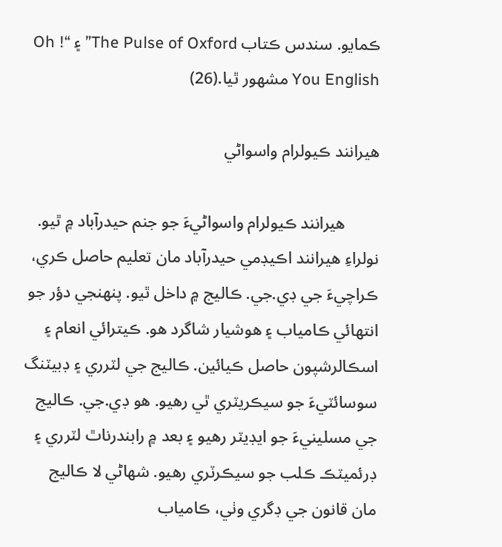ڪمايو. سندس ڪتاب The Pulse of Oxford” ۽ “Oh ! You English مشھور ٿيا.(26)

هيرانند ڪيولرام واسواڻي

        هيرانند ڪيولرام واسواڻيءَ جو جنم حيدرآباد ۾ ٿيو. نولراءِ هيرانند اڪيڊمي حيدرآباد مان تعليم حاصل ڪري، ڪراچيءَ جي ڊي.جي. ڪاليج ۾ داخل ٿيو. پنھنجي دؤر جو انتهائي ڪامياب ۽ هوشيار شاگرد هو. ڪيترائي انعام ۽ اسڪالرشپون حاصل ڪيائين. ڪاليج جي لٽرري ۽ ڊبيٽنگ سوسائٽيءَ جو سيڪريٽري ٿي رهيو. هو ڊي.جي. ڪاليج جي مسلينيءَ جو ايڊيٽر رهيو ۽ بعد ۾ رابندرناٿ لٽرري ۽ ڊرئميٽڪ ڪلب جو سيڪرٽري رهيو. شهاڻي لا ڪاليج مان قانون جي ڊگري وٺي، ڪامياب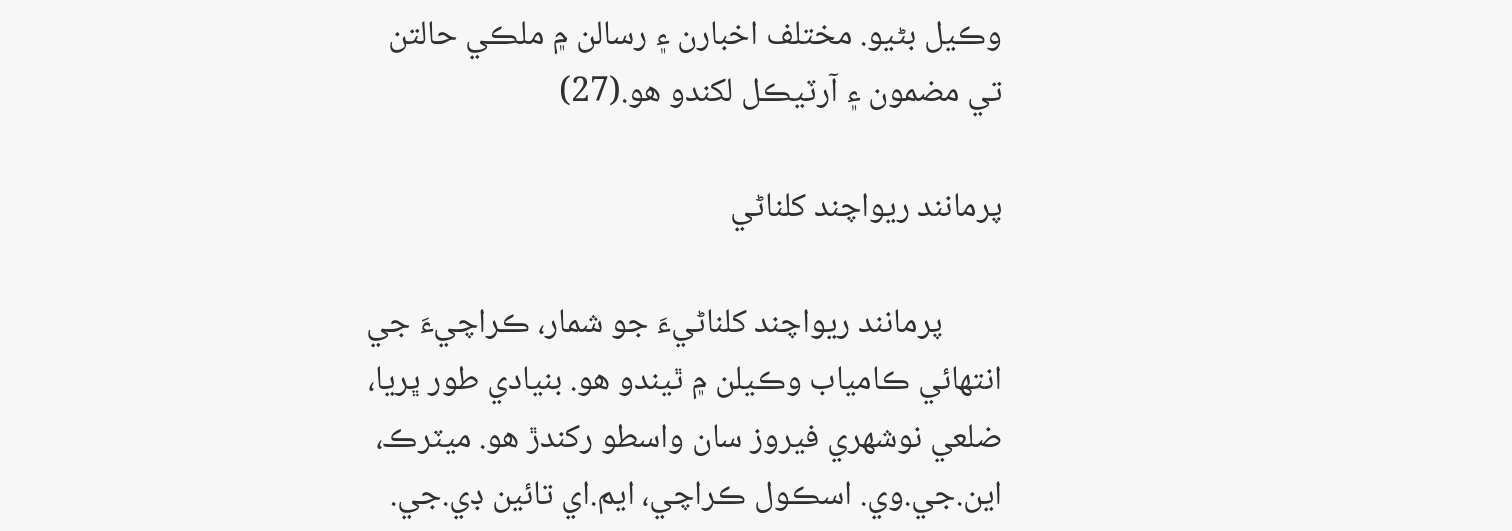وڪيل بڻيو. مختلف اخبارن ۽ رسالن ۾ ملڪي حالتن تي مضمون ۽ آرٽيڪل لکندو هو.(27)

پرمانند ريواچند کلناڻي

        پرمانند ريواچند کلناڻيءَ جو شمار، ڪراچيءَ جي انتهائي ڪامياب وڪيلن ۾ ٿيندو هو. بنيادي طور ڀريا، ضلعي نوشهري فيروز سان واسطو رکندڙ هو. ميٽرڪ، اين.جي.وي. اسڪول ڪراچي، ايم.اي تائين ڊي.جي.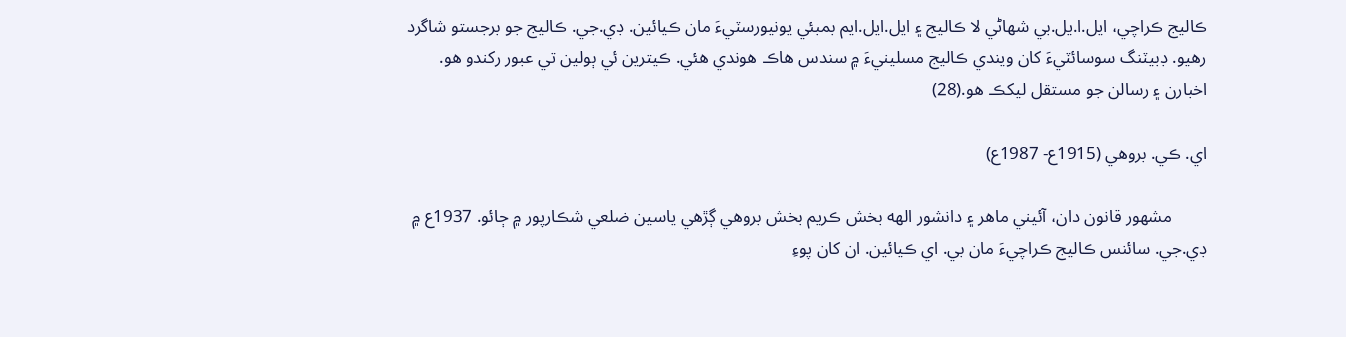ڪاليج ڪراچي، ايل.ا.يل.بي شهاڻي لا ڪاليج ۽ ايل.ايل.ايم بمبئي يونيورسٽيءَ مان ڪيائين. ڊي.جي. ڪاليج جو برجستو شاگرد رهيو. ڊبيٽنگ سوسائٽيءَ کان ويندي ڪاليج مسلينيءَ ۾ سندس هاڪ هوندي هئي. ڪيترين ئي ٻولين تي عبور رکندو هو. اخبارن ۽ رسالن جو مستقل ليکڪ هو.(28)

اي. ڪي. بروهي (1915ع- 1987ع)

        مشھور قانون دان، آئيني ماهر ۽ دانشور الهه بخش ڪريم بخش بروهي ڳڙهي ياسين ضلعي شڪارپور ۾ ڄائو. 1937ع ۾ ڊي.جي. سائنس ڪاليج ڪراچيءَ مان بي. اي ڪيائين. ان کان پوءِ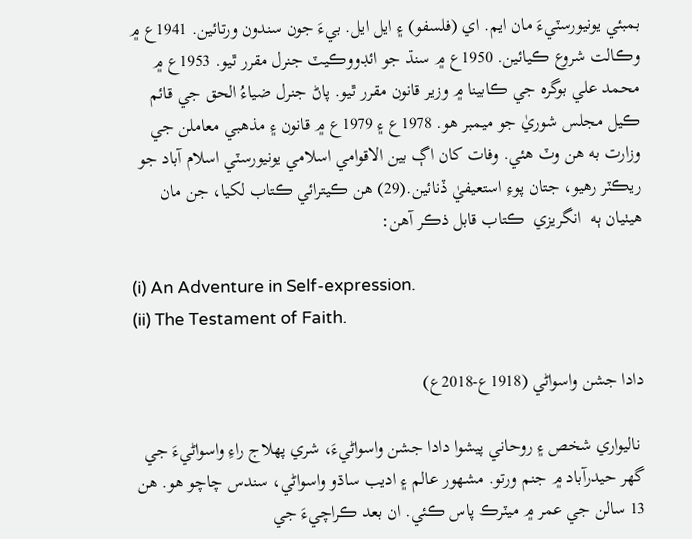بمبئي يونيورسٽيءَ مان ايم. اي (فلسفو) ۽ ايل ايل. بيءَ جون سندون ورتائين. 1941ع ۾ وڪالت شروع ڪيائين. 1950ع ۾ سنڌ جو ائڊووڪيٽ جنرل مقرر ٿيو. 1953ع ۾ محمد علي بوگره جي ڪابينا ۾ وزير قانون مقرر ٿيو. پاڻ جنرل ضياءُ الحق جي قائم ڪيل مجلس شوريٰ جو ميمبر هو. 1978ع ۽ 1979ع ۾ قانون ۽ مذهبي معاملن جي وزارت به هن وٽ هئي. وفات کان اڳ بين الاقوامي اسلامي يونيورسٽي اسلام آباد جو ريڪٽر رهيو، جتان پوءِ استعيفيٰ ڏنائين.(29) هن ڪيترائي ڪتاب لکيا، جن مان هيٺيان ٻه  انگريزي  ڪتاب قابل ذڪر آهن:

(i) An Adventure in Self-expression.
(ii) The Testament of Faith.

دادا جشن واسواڻي (1918ع-2018ع)

 ناليواري شخص ۽ روحاني پيشوا دادا جشن واسواڻيءَ، شري پهلاج راءِ واسواڻيءَ جي گهر حيدرآباد ۾ جنم ورتو. مشھور عالم ۽ اديب ساڌو واسواڻي، سندس چاچو هو. هن 13 سالن جي عمر ۾ ميٽرڪ پاس ڪئي. ان بعد ڪراچيءَ جي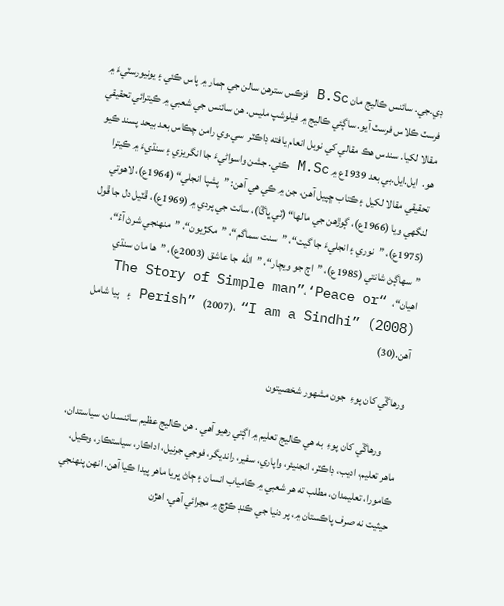ڊي.جي. سائنس ڪاليج مان B.Sc فزڪس سترهن سالن جي ڄمار ۾ پاس ڪئي ۽ يونيورسٽيءَ ۾ فرسٽ ڪلاس فرسٽ آيو. ساڳئي ڪاليج ۾ فيلوشپ مليس. هن سائنس جي شعبي ۾ ڪيترائي تحقيقي مقالا لکيا. سندس هڪ مقالي کي نوبل انعام يافته ڊاڪٽر  سي.وي رامن چڪاس بعد بيحد پسند ڪيو هو.  ايل.ايل.بي بعد 1939ع ۾ M.Sc ڪئي. جشن واسواڻيءَ جا انگريزي ۽ سنڌيءَ ۾ ڪيترا تحقيقي مقالا لکيل ۽ ڪتاب ڇپيل آهن، جن ۾ ڪي هي آهن: ”پشپا انجلي“ (1964ع)، لاهوتي لنگهي ويا (1966ع)، ڳوڙهن جي مالها“ (ٽي ڀاڱا)، سانت جي پردي ۾ (1969ع)، ڦٽيل دل جا ڦول (1975ع)، ”نوري ۽ انجليءَ جا گيت“، ”سنت سماگم“، ”مکڙيون“، ”منهنجي شرڻ آءُ“، ”سهاڳڻ شانتي (1985ع)، ”اڄ جو ويچار“، ”الله  جا عاشق (2003ع)، ”ها مان سنڌي اهيان“،   “The Story of Simple man”،‘Peace or Perish” (2007)،  “I am a Sindhi” (2008) ۽ ٻيا شامل آهن.(30)

ورهاڱي کان پوءِ  جون مشھور شخصيتون

        ورهاڱي کان پوءِ  به هي ڪاليج تعليم ۾ اڳتي رهيو آهي . هن ڪاليج عظيم سائنسدان، سياستدان، ماهر تعليم، اديب، ڊاڪٽر، انجنيئر، واپاري، سفير، رانديگر، فوجي جرنيل، اداڪار، سياستڪار، وڪيل، ڪامورا، تعليمدان، مطلب ته هر شعبي ۾ ڪامياب انسان ۽ ڄاڻ ڀريا ماهر پيدا ڪيا آهن. انهن پنھنجي حيثيت نه صرف پاڪستان ۾، پر دنيا جي ڪنڊ ڪڙڇ ۾ مڃرائي آهي. اهڙن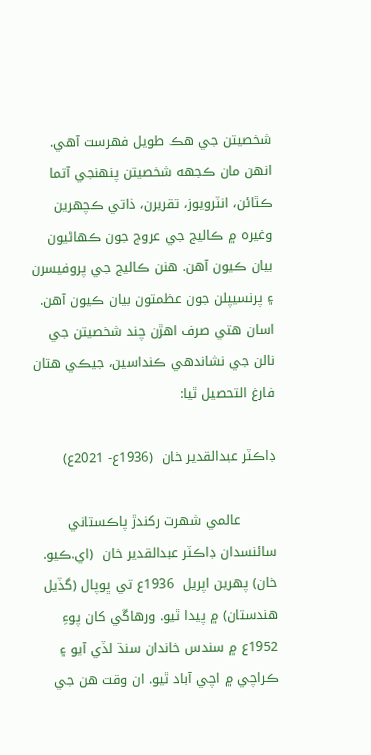شخصيتن جي هڪ طويل فهرست آهي. انهن مان ڪجهه شخصيتن پنھنجي آتما ڪٿائن، انٽرويوز، تقريرن، ذاتي ڪچهرين وغيره ۾ ڪاليج جي عروج جون ڪھاڻيون بيان ڪيون آهن. هنن ڪاليج جي پروفيسرن ۽ پرنسيپلن جون عظمتون بيان ڪيون آهن. اسان هتي صرف اهڙن چند شخصيتن جي نالن جي نشاندهي ڪنداسين، جيڪي هتان فارغ التحصيل ٿيا:

ڊاڪٽر عبدالقدير خان  (1936ع- 2021ع)

        عالمي شهرت رکندڙ پاڪستاني سائنسدان ڊاڪٽر عبدالقدير خان  (اي.ڪيو. خان) پهرين اپريل  1936ع تي ڀوپال (گڏيل هندستان) ۾ پيدا ٿيو. ورهاڱي کان پوءِ 1952ع ۾ سندس خاندان سنڌ لڏي آيو ۽ ڪراچي ۾ اچي آباد ٿيو. ان وقت هن جي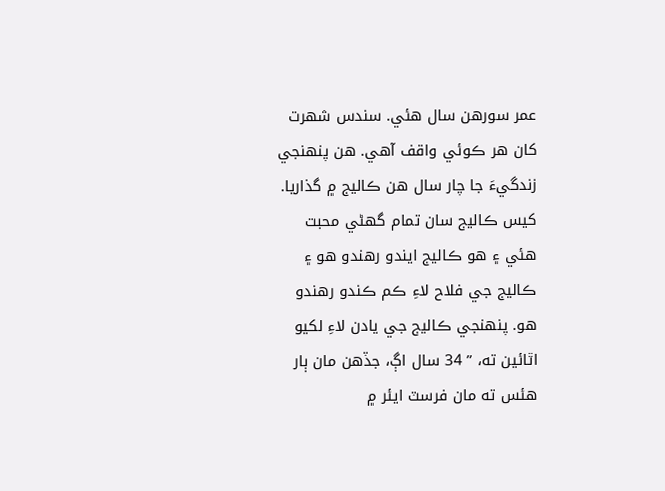عمر سورهن سال هئي. سندس شهرت کان هر ڪوئي واقف آهي. هن پنھنجي زندگيءَ جا چار سال هن ڪاليج ۾ گذاريا. کيس ڪاليج سان تمام گهڻي محبت هئي ۽ هو ڪاليج ايندو رهندو هو ۽ ڪاليج جي فلاح لاءِ ڪم ڪندو رهندو هو. پنھنجي ڪاليج جي يادن لاءِ لکيو اٿائين ته، ” 34 سال اڳ، جڏهن مان ٻار هئس ته مان فرسٽ ايئر ۾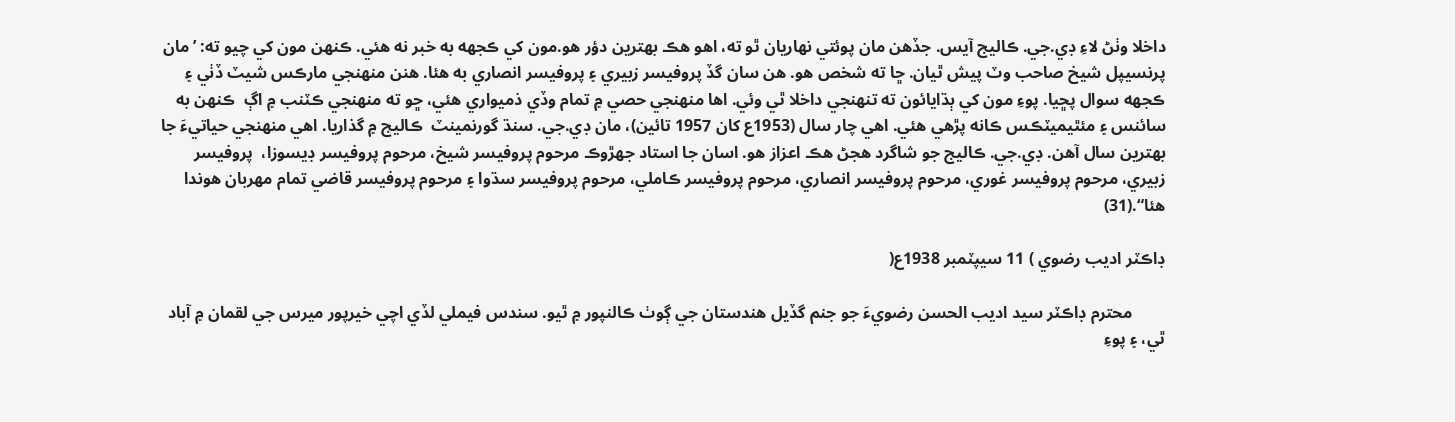داخلا وٺڻ لاءِ ڊي.جي. ڪاليج آيس. جڏهن مان پوئتي نهاريان ٿو ته، اهو هڪ بهترين دؤر هو.مون کي ڪجهه به خبر نه هئي. ڪنهن مون کي چيو ته: ’مان پرنسيپل شيخ صاحب وٽ پيش ٿيان. ڇا ته شخص هو. هن سان گڏ پروفيسر زبيري ۽ پروفيسر انصاري به هئا. هنن منهنجي مارڪس شيٽ ڏٺي ۽ ڪجهه سوال پڇيا. پوءِ مون کي ٻڌايائون ته تنهنجي داخلا ٿي وئي. اها منهنجي حصي ۾ تمام وڏي ذميواري هئي، ڇو ته منهنجي ڪٽنب ۾ اڳ  ڪنهن به سائنس ۽ مئٿيميٽڪس ڪانه پڙهي هئي. اهي چار سال (1953ع کان 1957 تائين)، مان ڊي.جي. سنڌ گورنمينٽ  ڪاليج ۾ گذاريا. اهي منهنجي حياتيءَ جا بهترين سال آهن. ڊي.جي. ڪاليج جو شاگرد هجڻ هڪ اعزاز هو. اسان جا استاد جهڙوڪ مرحوم پروفيسر شيخ، مرحوم پروفيسر ڊيسوزا،  پروفيسر زبيري، مرحوم پروفيسر غوري، مرحوم پروفيسر انصاري، مرحوم پروفيسر ڪاملي، مرحوم پروفيسر سڌوا ۽ مرحوم پروفيسر قاضي تمام مهربان هوندا هئا“.(31)

ڊاڪٽر اديب رضوي ) 11 سيپٽمبر 1938ع(

        محترم ڊاڪٽر سيد اديب الحسن رضويءَ جو جنم گڏيل هندستان جي ڳوٺ ڪالنپور ۾ ٿيو. سندس فيملي لڏي اچي خيرپور ميرس جي لقمان ۾ آباد  ٿي، ۽ پوءِ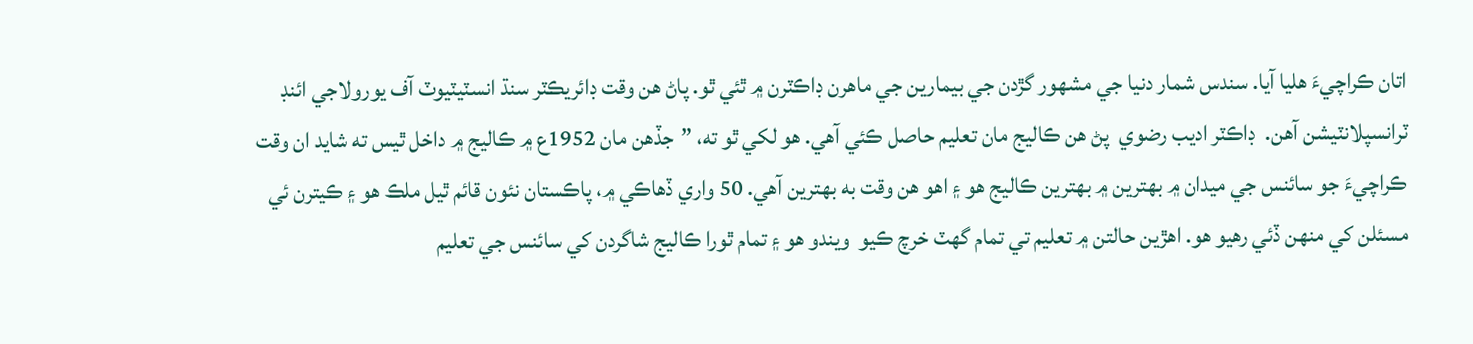اتان ڪراچيءَ هليا آيا. سندس شمار دنيا جي مشھور گڙدن جي بيمارين جي ماهرن ڊاڪٽرن ۾ ٿئي ٿو. پاڻ هن وقت ڊائريڪٽر سنڌ انسٽيٽيوٽ آف يورولاجي ائنڊ ٽرانسپلانٽيشن آهن.  ڊاڪٽر اديب رضوي  پڻ هن ڪاليج مان تعليم حاصل ڪئي آهي. هو لکي ٿو ته، ”جڏهن مان 1952ع ۾ ڪاليج ۾ داخل ٿيس ته شايد ان وقت  ڪراچيءَ جو سائنس جي ميدان ۾ بهترين ۾ بهترين ڪاليج هو ۽ اهو هن وقت به بهترين آهي. 50 واري ڏهاڪي ۾، پاڪستان نئون قائم ٿيل ملڪ هو ۽ ڪيترن ئي مسئلن کي منهن ڏئي رهيو هو. اهڙين حالتن ۾ تعليم تي تمام گهٽ خرچ ڪيو  ويندو هو ۽ تمام ٿورا ڪاليج شاگردن کي سائنس جي تعليم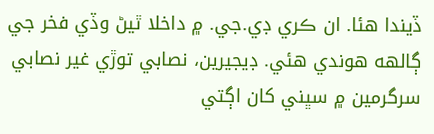ڏيندا هئا. ان ڪري ڊي.جي. ۾ داخلا ٿيڻ وڏي فخر جي ڳالهه هوندي هئي. ڊيجيرين، نصابي توڙي غير نصابي سرگرمين ۾ سڀني کان اڳتي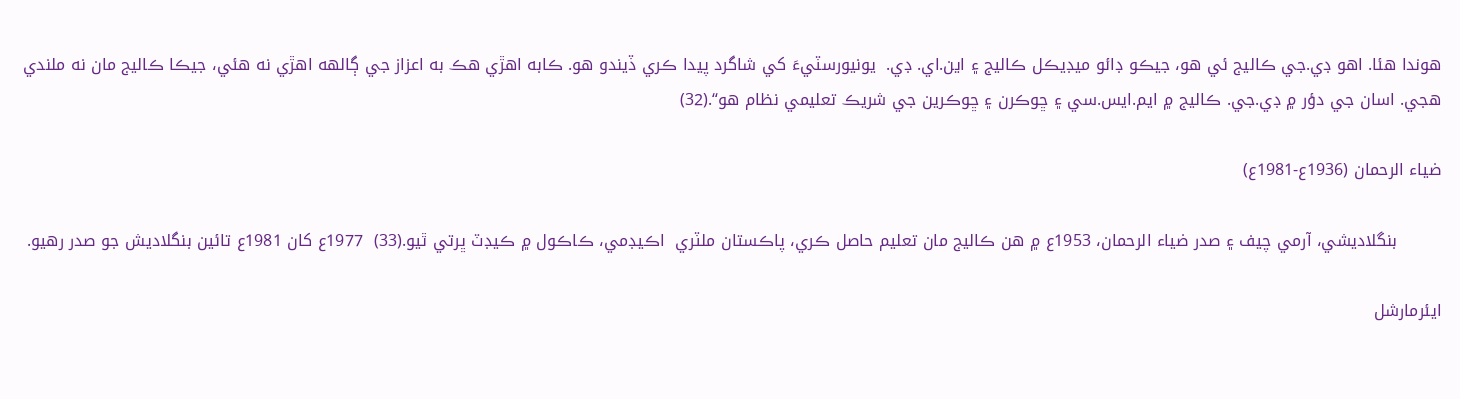هوندا هئا. اهو ڊي.جي ڪاليج ئي هو، جيڪو ڊائو ميڊيڪل ڪاليج ۽ اين.اي. ڊي.  يونيورسٽيءَ کي شاگرد پيدا ڪري ڏيندو هو. ڪابه اهڙي هڪ به اعزاز جي ڳالهه اهڙي نه هئي، جيڪا ڪاليج مان نه ملندي هجي. اسان جي دؤر ۾ ڊي.جي. ڪاليج ۾ ايم.ايس.سي ۽ ڇوڪرن ۽ ڇوڪرين جي شريڪ تعليمي نظام هو“.(32)

ضياء الرحمان (1936ع-1981ع)

        بنگلاديشي، آرمي چيف ۽ صدر ضياء الرحمان، 1953ع ۾ هن ڪاليج مان تعليم حاصل ڪري، پاڪستان ملٽري  اڪيڊمي، ڪاڪول ۾ ڪيڊٽ ڀرتي ٿيو.(33)  1977ع کان 1981ع تائين بنگلاديش جو صدر رهيو.

ايئرمارشل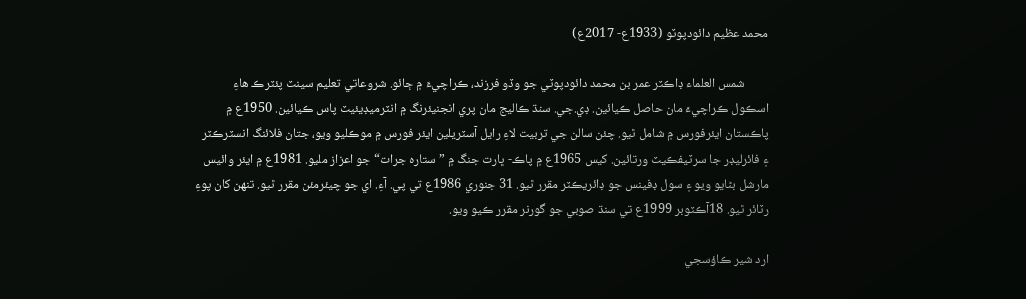محمد عظيم دائودپوٽو (1933ع- 2017ع)

        شمس العلماء ڊاڪٽر عمر بن محمد دائودپوٽي جو وڏو فرزند، ڪراچيءَ ۾ ڄائو. شروعاتي تعليم سينٽ پئٽرڪ هاءِ اسڪول ڪراچيءَ مان حاصل ڪيائين. ڊي.جي. سنڌ ڪاليج مان پري انجنيئرنگ ۾ انٽرميڊيئيٽ پاس ڪيائين. 1950ع ۾ پاڪستان ايئرفورس ۾ شامل ٿيو. چئن سالن جي تربيت لاءِ رايل آسٽريلين ايئر فورس ۾ موڪليو ويو، جتان فلائنگ انسٽرڪٽر ۽ فائرليڊر جا سرٽيفڪيٽ ورتائين. کيس 1965ع ۾ پاڪ- ڀارت جنگ ۾ ”ستاره جرات“ جو اعزاز مليو. 1981ع ۾ ايئر وائيس مارشل بڻايو ويو ۽ سول ڊفينس جو ڊائريڪٽر مقرر ٿيو. 31 جنوري 1986ع تي پي. آءِ. اي جو چيئرمئن مقرر ٿيو. تنهن کان پوءِ رٽائر ٿيو. 18آڪٽوبر 1999ع تي سنڌ صوبي جو گورنر مقرر ڪيو ويو.

ارد شير ڪاؤسجي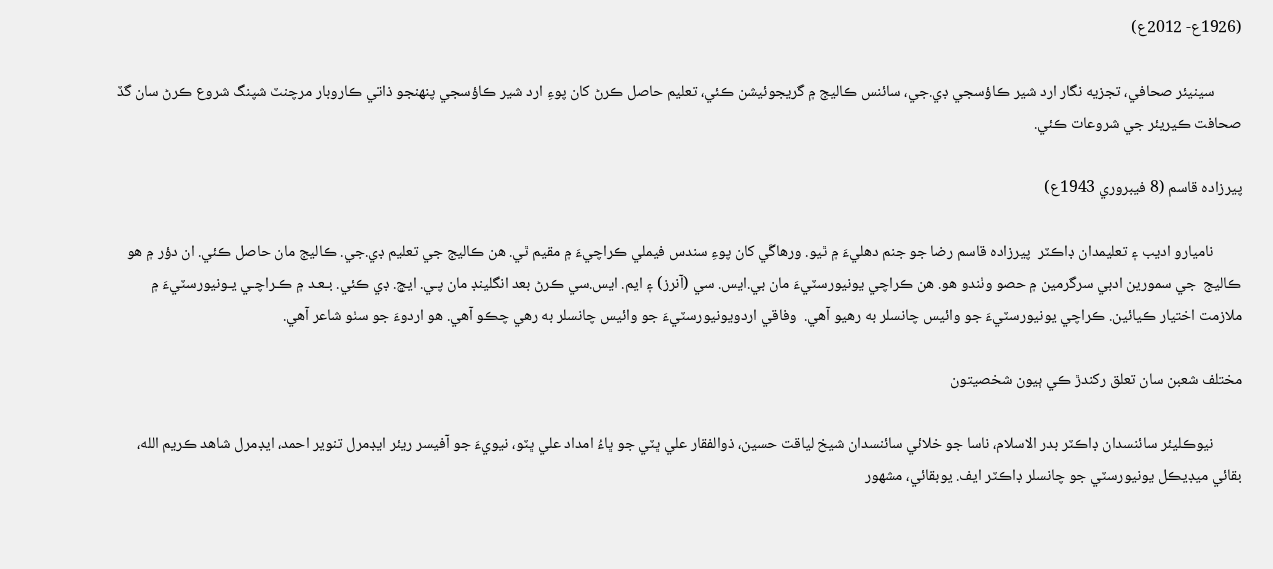(1926ع- 2012ع)

        سينيئر صحافي، تجزيه نگار ارد شير ڪاؤسجي ڊي.جي، سائنس ڪاليج ۾ گريجوئيشن ڪئي، تعليم حاصل ڪرڻ کان پوءِ ارد شير ڪاؤسجي پنھنجو ذاتي ڪاروبار مرچنٽ شپنگ شروع ڪرڻ سان گڏ صحافت ڪيريئر جي شروعات ڪئي.

پيرزاده قاسم (8 فيبروري 1943ع)

        ناميارو اديب ۽ تعليمدان ڊاڪٽر  پيرزاده قاسم رضا جو جنم دهليءَ ۾ ٿيو. ورهاڱي کان پوءِ سندس فيملي ڪراچيءَ ۾ مقيم ٿي. هن ڪاليج جي تعليم ڊي.جي. ڪاليج مان حاصل ڪئي. ان دؤر ۾ هو ڪاليج  جي سمورين ادبي سرگرمين ۾ حصو وٺندو هو. هن ڪراچي يونيورسٽيءَ مان بي.ايس. سي (آنرز) ۽ ايم. ايس.سي ڪرڻ بعد انگلينڊ مان پـي. ايڇ. ڊي ڪئي. بـعـد ۾ ڪـراچـي يـونيورسٽيءَ ۾ ملازمت اختيار ڪيائين. ڪراچي يونيورسٽيءَ جو وائيس چانسلر به رهيو آهي.  وفاقي اردويونيورسٽيءَ جو وائيس چانسلر به رهي چڪو آهي. هو اردوءَ جو سٺو شاعر آهي.

مختلف شعبن سان تعلق رکندڙ ڪي ٻيون شخصيتون

        نيوڪليئر سائنسدان ڊاڪٽر بدر الاسلام، ناسا جو خلائي سائنسدان شيخ لياقت حسين، ذوالفقار علي ڀٽي جو ڀاءُ امداد علي ڀٽو، نيويءَ جو آفيسر ريئر ايڊمرل تنوير احمد، ايڊمرل شاهد ڪريم الله، بقائي ميڊيڪل يونيورسٽي جو چانسلر ڊاڪٽر ايف. يوبقائي، مشھور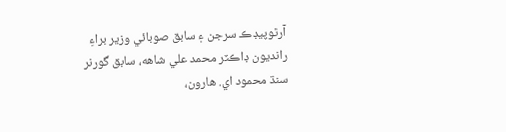آرٿوپيڊڪ سرجن ۽ سابق صوبائي وزير براءِ رانديون ڊاڪٽر محمد علي شاهه، سابق گورنر سنڌ محمود اي. هارون،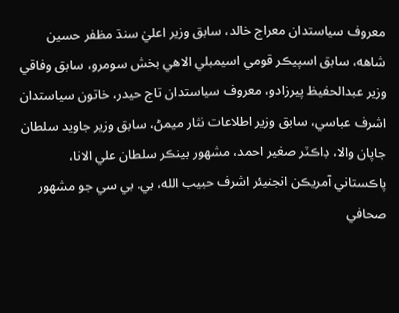معروف سياستدان معراج خالد، سابق وزير اعليٰ سنڌ مظفر حسين شاهه، سابق اسپيڪر قومي اسيمبلي الاهي بخش سومرو، سابق وفاقي وزير عبدالحفيظ پيرزادو، معروف سياستدان تاج حيدر، خاتون سياستدان اشرف عباسي، سابق وزير اطلاعات نثار ميمڻ، سابق وزير جاويد سلطان جاپان والا، ڊاڪٽر صغير احمد، مشھور بينڪر سلطان علي الانا، پاڪستاني آمريڪن انجنيئر اشرف حبيب الله، بي. بي سي جو مشھور صحافي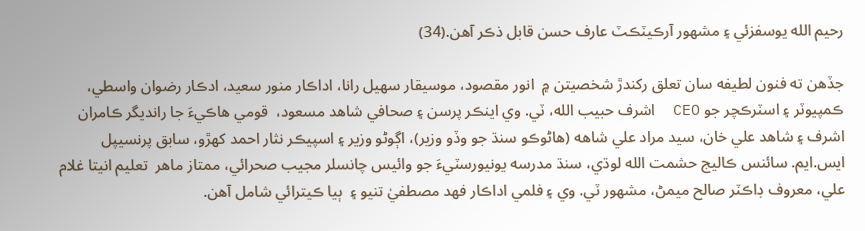رحيم الله يوسفزئي ۽ مشھور آرڪيٽڪٽ عارف حسن قابل ذڪر آهن.(34)

جڏهن ته فنون لطيفه سان تعلق رکندڙ شخصيتن ۾  انور مقصود، موسيقار سهيل رانا، اداڪار منور سعيد، ادڪار رضوان واسطي، ڪمپيوٽر ۽ اسٽرڪچر جو CEO  اشرف حبيب الله، ٽي. وي اينڪر پرسن ۽ صحافي شاهد مسعود،  قومي هاڪيءَ جا رانديگر ڪامران اشرف ۽ شاهد علي خان، سيد مراد علي شاهه (هاڻوڪو سنڌ جو وڏو وزير)، اڳوڻو وزير ۽ اسپيڪر نثار احمد کهڙو، سابق پرنسيپل ايس.ايم. سائنس ڪاليج حشمت الله لوڌي، سنڌ مدرسه يونيورسٽيءَ جو وائيس چانسلر مجيب صحرائي، ممتاز ماهر  تعليم انيتا غلام علي، معروف ڊاڪٽر صالح ميمڻ، مشھور ٽي. وي ۽ فلمي اداڪار فهد مصطفيٰ تنيو ۽  ٻيا ڪيترائي شامل آهن.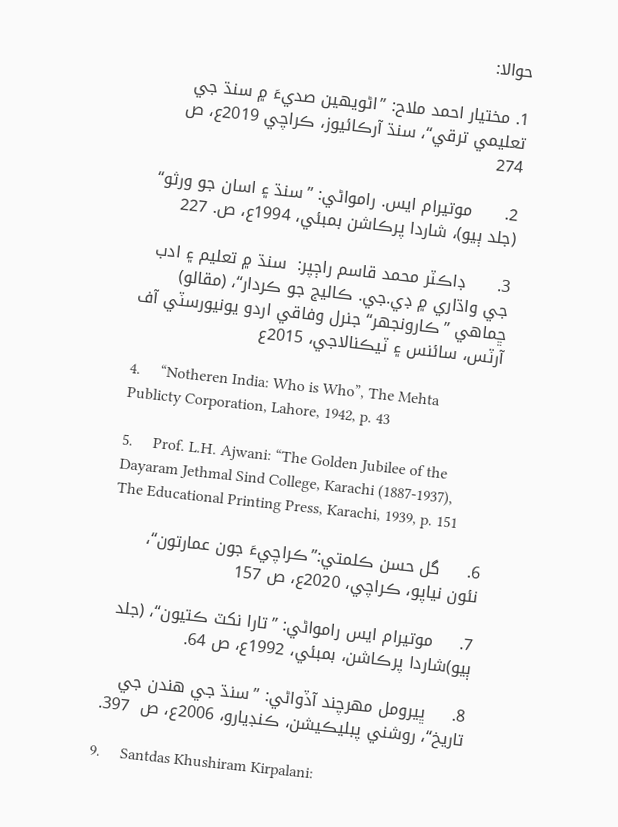حوالا:

1. مختيار احمد ملاح: ”اڻويهين صديءَ ۾ سنڌ جي تعليمي ترقي“، سنڌ آرڪائيوز، ڪراچي 2019ع، ص  274

2.      موتيرام ايس. رامواڻي: ”سنڌ ۽ اسان جو ورثو“ (جلد ٻيو)، شاردا پرڪاشن بمبئي، 1994ع، ص. 227

3.      ڊاڪٽر محمد قاسم راڄپر:  سنڌ ۾ تعليم ۽ ادب جي واڌاري ۾ ڊي.جي. ڪاليج جو ڪردار“، (مقالو) ڇماهي ”ڪارونجهر“ جنرل وفاقي اردو يونيورسٽي آف آرٽس، سائنس ۽ ٽيڪنالاجي، 2015ع

4.     “Notheren India: Who is Who”, The Mehta Publicty Corporation, Lahore, 1942, p. 43

5.     Prof. L.H. Ajwani: “The Golden Jubilee of the Dayaram Jethmal Sind College, Karachi (1887-1937), The Educational Printing Press, Karachi, 1939, p. 151

6.     گل حسن ڪلمتي:”ڪراچيءَ جون عمارتون“، نئون نياپو، ڪراچي، 2020ع، ص 157

7.     موتيرام ايس رامواڻي: ”تارا نکٽ ڪتيون“، (جلد ٻيو)شاردا پرڪاشن، بمبئي، 1992ع، ص 64.

8.     ڀيرومل مهرچند آڏواڻي: ”سنڌ جي هندن جي تاريخ“، روشني پبليڪيشن، ڪنڊيارو، 2006ع، ص  397.

9.     Santdas Khushiram Kirpalani: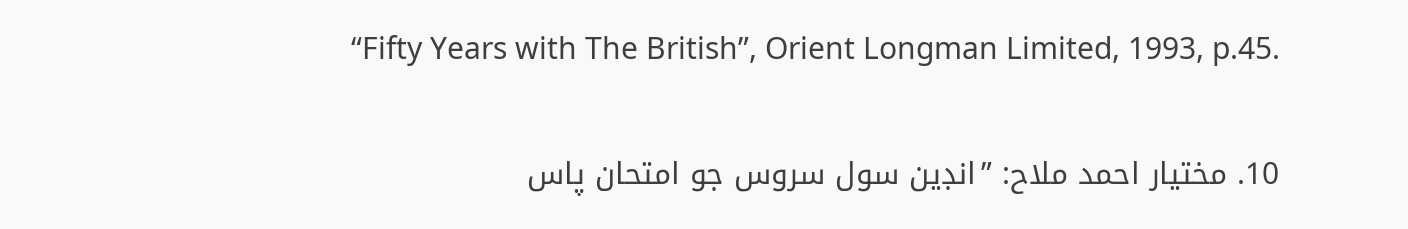“Fifty Years with The British”, Orient Longman Limited, 1993, p.45.

10. مختيار احمد ملاح: ”انڊين سول سروس جو امتحان پاس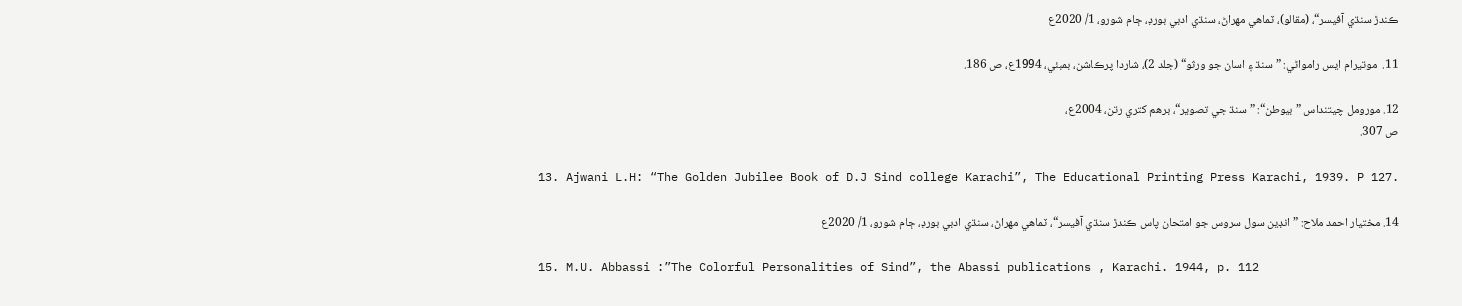ڪندڙ سنڌي آفيسر“، (مقالو)، ٽماهي مهراڻ، سنڌي ادبي بورڊ، ڄام شورو، 1/ 2020ع

11.  موتيرام ايس رامواڻي: ”سنڌ ۽ اسان جو ورثو“ (جلد 2)، شاردا پرڪاشن، بمبئي، 1994ع، ص 186.

12. مورومل چيتنداس ”بيوطن“: ”سنڌ جي تصوير“، برهم کتري رتن، 2004ع،
ص 307.

13. Ajwani L.H: “The Golden Jubilee Book of D.J Sind college Karachi”, The Educational Printing Press Karachi, 1939. P 127.

14. مختيار احمد ملاح: ”انڊين سول سروس جو امتحان پاس ڪندڙ سنڌي آفيسر“، ٽماهي مهراڻ، سنڌي ادبي بورڊ، ڄام شورو، 1/ 2020ع

15. M.U. Abbassi :”The Colorful Personalities of Sind”, the Abassi publications , Karachi. 1944, p. 112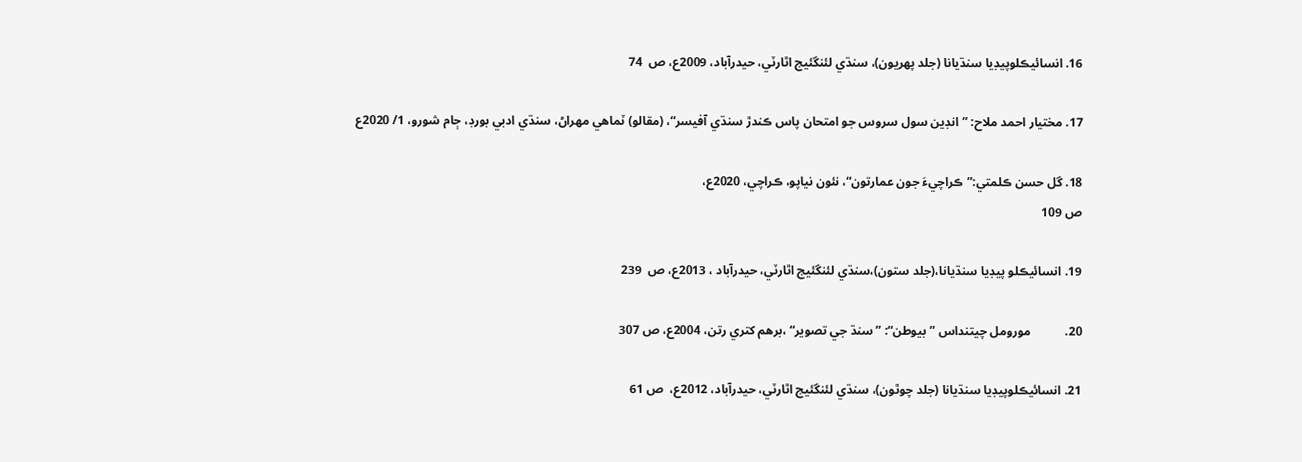16. انسائيڪلوپيڊيا سنڌيانا (جلد پهريون)، سنڌي لئنگئيج اٿارٽي، حيدرآباد، 2009ع، ص  74

17. مختيار احمد ملاح: ”انڊين سول سروس جو امتحان پاس ڪندڙ سنڌي آفيسر“، (مقالو) ٽماهي مهراڻ، سنڌي ادبي بورڊ، ڄام شورو، 1/ 2020ع

18. گل حسن ڪلمتي:”ڪراچيءَ جون عمارتون“، نئون نياپو، ڪراچي، 2020ع،
ص 109

19. انسائيڪلو پيڊيا سنڌيانا،(جلد ستون)،سنڌي لئنگئيج اٿارٽي، حيدرآباد ، 2013ع، ص  239

20.           مورومل چيتنداس ”بيوطن“: ”سنڌ جي تصوير“ ،برهم کتري رتن، 2004ع، ص 307

21. انسائيڪلوپيڊيا سنڌيانا (جلد چوٿون)، سنڌي لئنگئيج اٿارٽي، حيدرآباد، 2012ع،  ص 61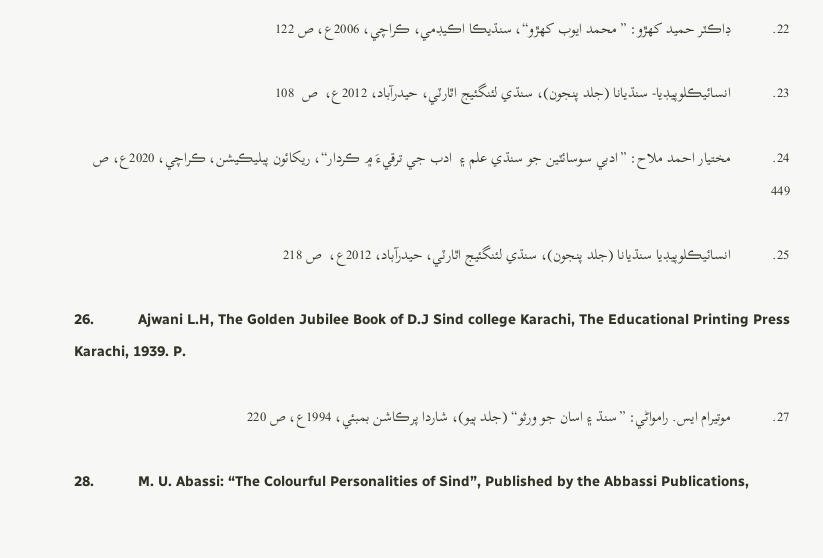22.           ڊاڪٽر حميد کھڙو: ”محمد ايوب کهڙو“، سنڌيڪا اڪيڊمي، ڪراچي، 2006ع، ص 122

23.           انسائيڪلوپيڊيا- سنڌيانا (جلد پنجون)، سنڌي لئنگئيج اٿارٽي، حيدرآباد، 2012ع،  ص  108

24.           مختيار احمد ملاح: ”ادبي سوسائٽين جو سنڌي علم ۽  ادب جي ترقيءَ ۾ ڪردار“، ريکائون پبليڪيشن، ڪراچي، 2020ع، ص 449

25.           انسائيڪلوپيڊيا سنڌيانا (جلد پنجون)، سنڌي لئنگئيج اٿارٽي، حيدرآباد، 2012ع،  ص 218

26.           Ajwani L.H, The Golden Jubilee Book of D.J Sind college Karachi, The Educational Printing Press Karachi, 1939. P.

27.           موتيرام ايس. رامواڻي: ”سنڌ ۽ اسان جو ورثو“ (جلد ٻيو)، شاردا پرڪاشن بمبئي، 1994ع، ص 220

28.           M. U. Abassi: “The Colourful Personalities of Sind”, Published by the Abbassi Publications,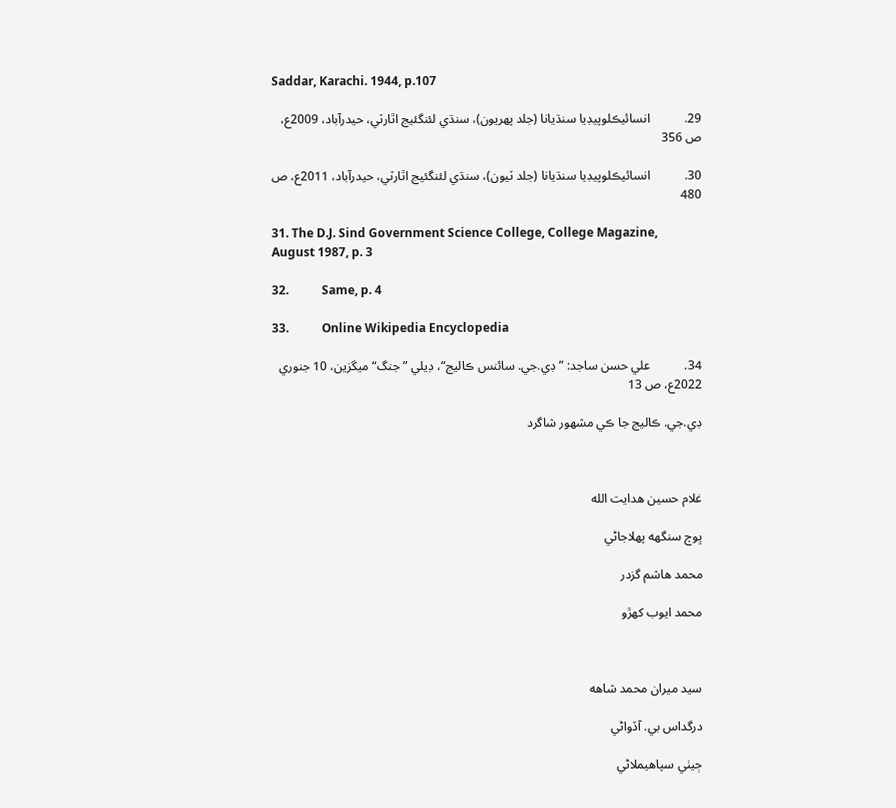Saddar, Karachi. 1944, p.107

29.           انسائيڪلوپيڊيا سنڌيانا (جلد پهريون)، سنڌي لئنگئيج اٿارٽي، حيدرآباد، 2009ع، ص 356

30.           انسائيڪلوپيڊيا سنڌيانا (جلد ٽيون)، سنڌي لئنگئيج اٿارٽي، حيدرآباد، 2011ع، ص 480

31. The D.J. Sind Government Science College, College Magazine, August 1987, p. 3

32.           Same, p. 4

33.           Online Wikipedia Encyclopedia

34.           علي حسن ساجد: ”ڊي.جي. سائنس ڪاليج“، ڊيلي ”جنگ“ ميگزين، 10 جنوري 2022ع، ص 13

ڊي.جي. ڪاليج جا ڪي مشھور شاگرد



غلام حسين هدايت الله

ڀوڄ سنگهه پهلاجاڻي

محمد هاشم گزدر

محمد ايوب کهڙو



سيد ميران محمد شاهه

درگداس بي. آڏواڻي

ڄيٺي سپاهيملاڻي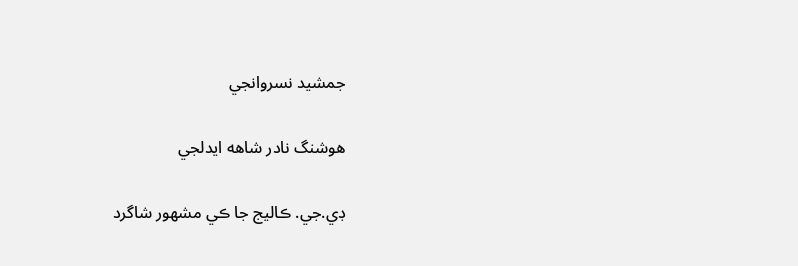جمشيد نسروانجي

هوشنگ نادر شاهه ايدلجي

ڊي.جي. ڪاليج جا ڪي مشھور شاگرد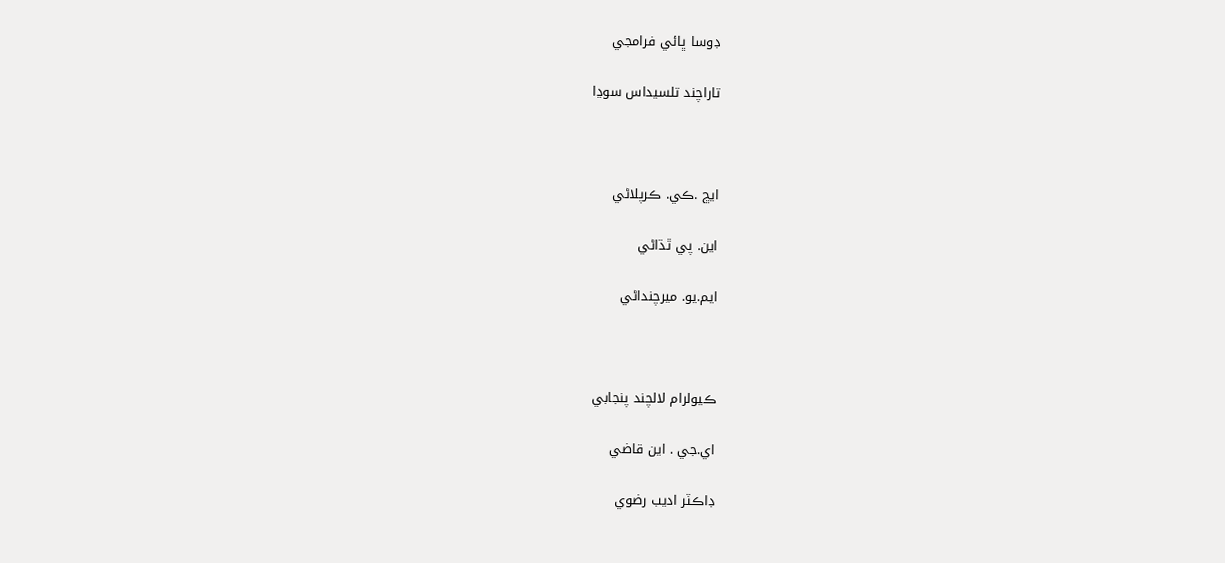ڊوسا ڀائي فرامجي

تاراچند تلسيداس سوڍا



ايڇ .ڪي. ڪرپلاڻي

اين. پي ٿڌاڻي

ايم.يو. ميرچنداڻي



ڪيولرام لالچند پنجابي

اي.جي . اين قاضي

ڊاڪٽر اديب رضوي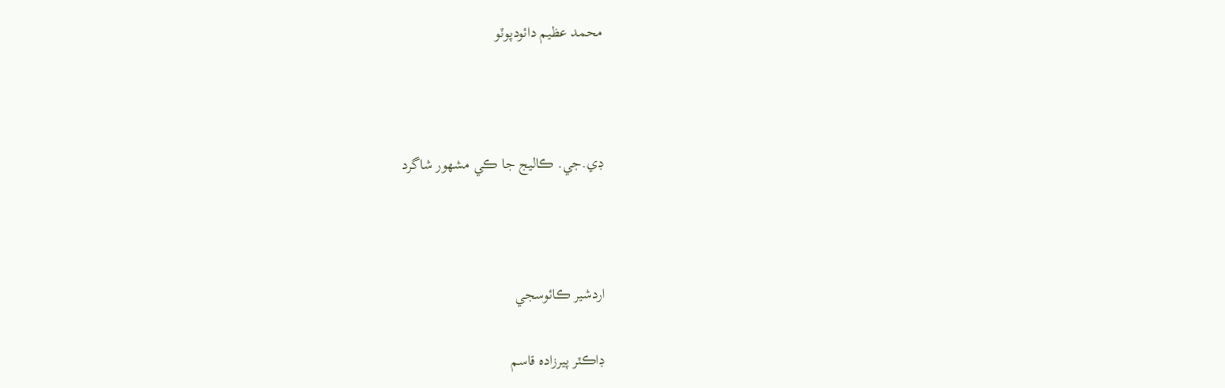محمد عظيم دائودپوٽو



ڊي.جي. ڪاليج جا ڪي مشھور شاگرد



اردشير ڪائوسجي

ڊاڪٽر پيرزاده قاسم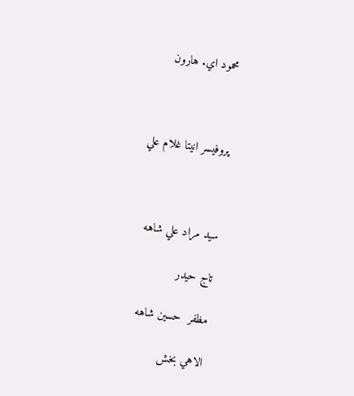محمود اي. هارون



پروفيسر انيتا غلام علي



سيد مراد علي شاهه

تاج حيدر

مظفر  حسين شاهه

الاهي بخش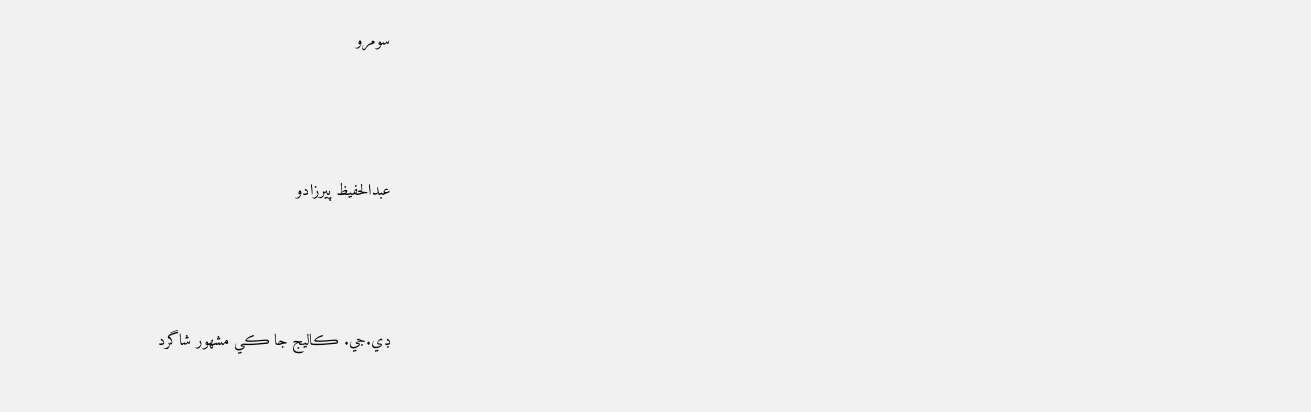سومرو



عبدالحفيظ پيرزادو



ڊي.جي. ڪاليج جا ڪي مشھور شاگرد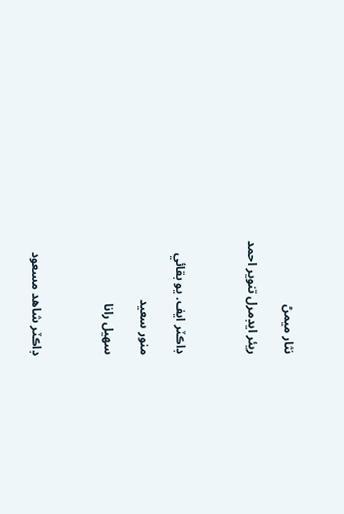نثار ميمڻ

ريئر ايڊمرل تنوير احمد



ڊاڪٽر ايف. يو بقائي

منور سعيد

سهيل رانا



ڊاڪٽر شاهد مسعود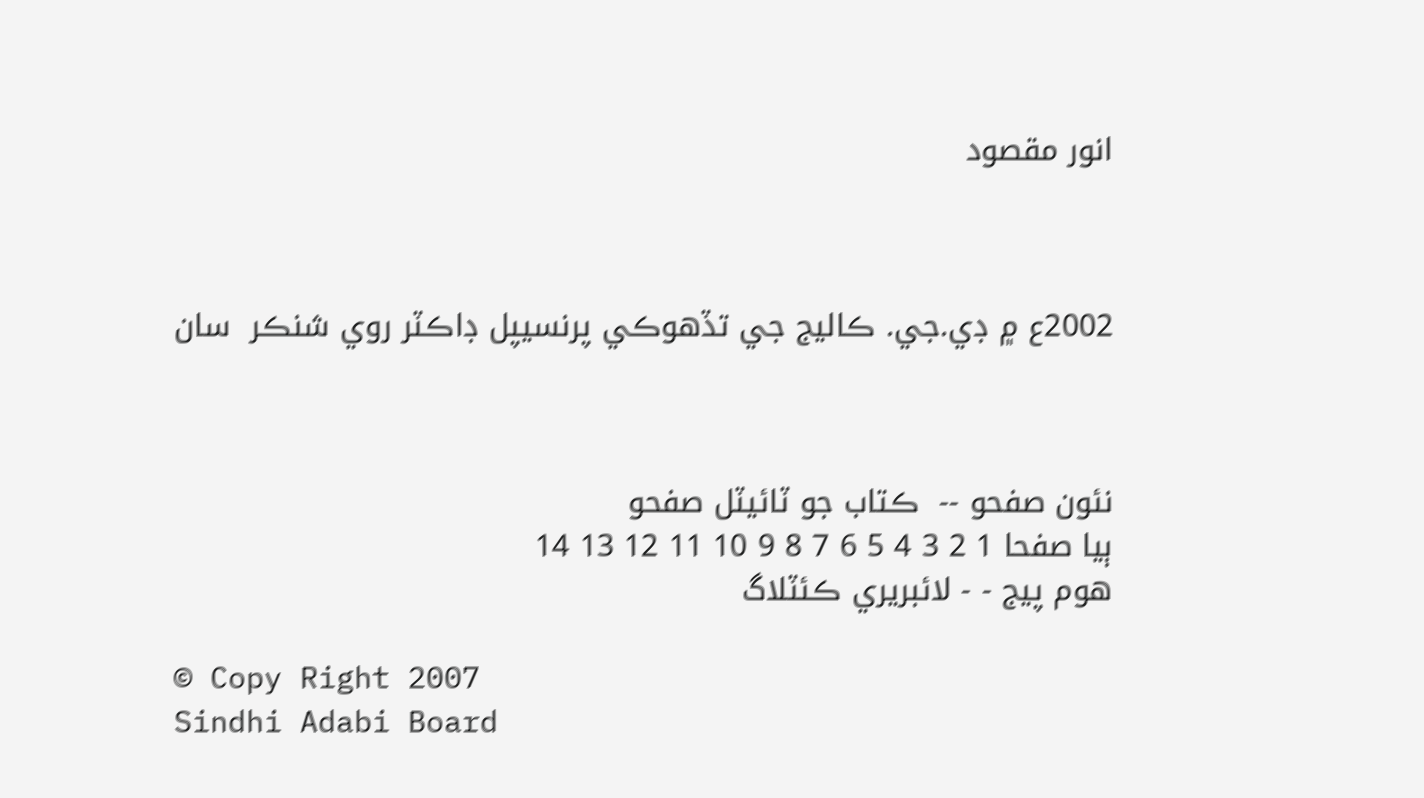انور مقصود



2002ع ۾ ڊي.جي. ڪاليج جي تڏهوڪي پرنسيپل ڊاڪٽر روي شنڪر  سان



نئون صفحو --  ڪتاب جو ٽائيٽل صفحو
ٻيا صفحا 1 2 3 4 5 6 7 8 9 10 11 12 13 14
هوم پيج - - لائبريري ڪئٽلاگ

© Copy Right 2007
Sindhi Adabi Board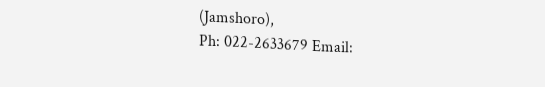(Jamshoro),
Ph: 022-2633679 Email: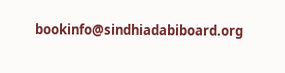bookinfo@sindhiadabiboard.org